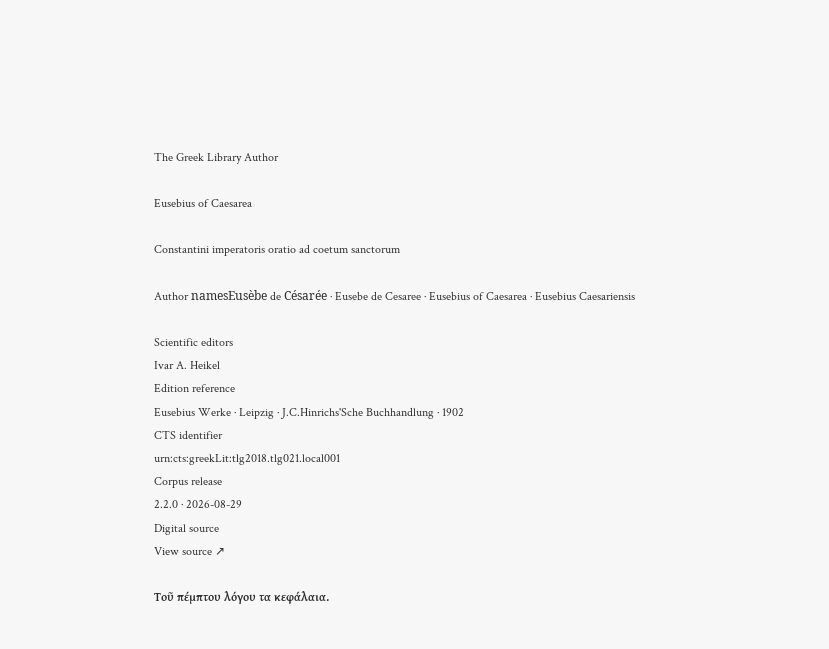The Greek Library Author

Eusebius of Caesarea

Constantini imperatoris oratio ad coetum sanctorum

Author namesEusèbe de Césarée · Eusebe de Cesaree · Eusebius of Caesarea · Eusebius Caesariensis

Scientific editors
Ivar A. Heikel
Edition reference
Eusebius Werke · Leipzig · J.C.Hinrichs'Sche Buchhandlung · 1902
CTS identifier
urn:cts:greekLit:tlg2018.tlg021.local001
Corpus release
2.2.0 · 2026-08-29
Digital source
View source ↗

Τοῦ πέμπτου λόγου τα κεφάλαια.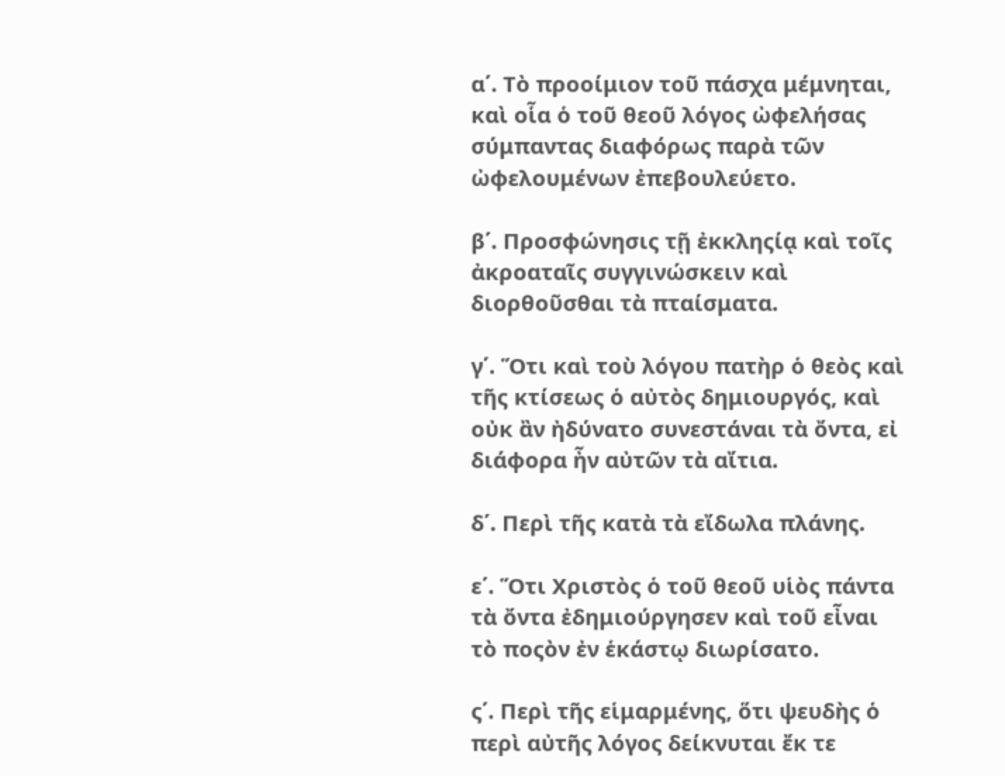α΄. Τὸ προοίμιον τοῦ πάσχα μέμνηται, καὶ οἷα ὁ τοῦ θεοῦ λόγος ὠφελήσας σύμπαντας διαφόρως παρὰ τῶν ὠφελουμένων ἐπεβουλεύετο.

β΄. Προσφώνησις τῇ ἐκκληςίᾳ καὶ τοῖς ἀκροαταῖς συγγινώσκειν καὶ διορθοῦσθαι τὰ πταίσματα.

γ΄. Ὅτι καὶ τοὺ λόγου πατὴρ ὁ θεὸς καὶ τῆς κτίσεως ὁ αὐτὸς δημιουργός, καὶ οὐκ ἂν ἠδύνατο συνεστάναι τὰ ὄντα, εἰ διάφορα ἦν αὐτῶν τὰ αἴτια.

δ΄. Περὶ τῆς κατὰ τὰ εἴδωλα πλάνης.

ε΄. Ὅτι Χριστὸς ὁ τοῦ θεοῦ υἱὸς πάντα τὰ ὄντα ἐδημιούργησεν καὶ τοῦ εἶναι τὸ ποςὸν ἐν ἑκάστῳ διωρίσατο.

ς΄. Περὶ τῆς εἱμαρμένης, ὅτι ψευδὴς ὁ περὶ αὐτῆς λόγος δείκνυται ἔκ τε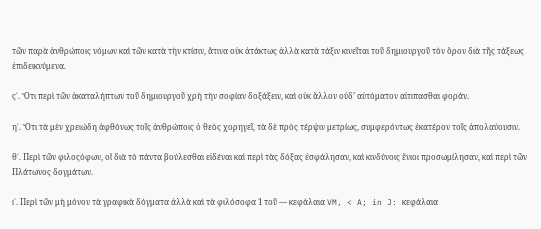τῶν παρὰ ἀνθρώποις νόμων καὶ τῶν κατὰ τὴν κτίσιν, ἅτινα οὐκ ἀτάκτως ἀλλὰ κατὰ τάξιν κινεῖται τοῦ δημιουργοῦ τὸν ὅρον διὰ τῆς τάξεως ἐπιδεικνύμενα.

ς΄. Ὅτι περὶ τῶν ἀκαταλήπτων τοῦ δημιουργοῦ χρὴ τὴν σοφίαν δοξάξειν, καὶ οὐκ ἄλλον οὐδ’ αὐτόματον αἰτιπασθαι φοράν.

η΄. Ὅτι τὰ μὲν χρειώδη ἀφθόνως τοῖς ἀνθρώποις ὁ θεὸς χορηγεῖ, τὰ δὲ πρὸς τέρψιν μετρίως, συμφερόντως ἑκατέρον τοῖς ἀπολαύουσιν.

θ΄. Περὶ τῶν φιλοςόφων, οἵ διὰ τὸ πάντα βούλεσθαι εἰδέναι καὶ περὶ τὰς δόξας ἐσφάλησαν, καὶ κινδύνοις ἔνιοι προσωμίλησαν, καὶ περὶ τῶν Πλάτωνος δογμάτων.

ι΄. Περὶ τῶν μὴ μόνον τὰ γραφικὰ δόγματα ἀλλὰ καὶ τὰ φιλόσοφα 1 τοῦ — κεφάλαια VM, < A; in J: κεφάλαια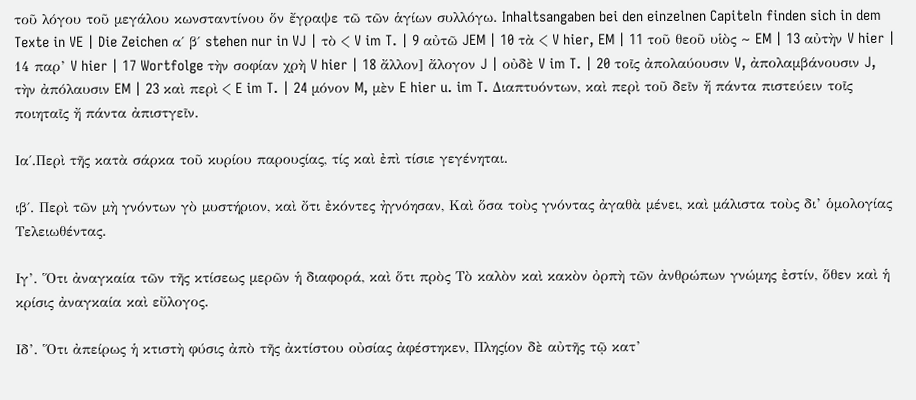τοῦ λόγου τοῦ μεγάλου κωνσταντίνου ὅν ἔγραψε τῶ τῶν ἁγίων συλλόγω. Inhaltsangaben bei den einzelnen Capiteln finden sich in dem Texte in VE | Die Zeichen α΄ β΄ stehen nur in VJ | τὸ < V im T. | 9 αὐτῶ JEM | 10 τὰ < V hier, EM | 11 τοῦ θεοῦ υἱὸς ~ EM | 13 αὐτὴν V hier | 14 παρ’ V hier | 17 Wortfolge τὴν σοφίαν χρὴ V hier | 18 ἄλλον] ἄλογον J | οὐδὲ V im T. | 20 τοῖς ἀπολαύουσιν V, ἀπολαμβάνουσιν J, τὴν ἀπόλαυσιν EM | 23 καὶ περὶ < E im T. | 24 μόνον M, μὲν E hier u. im T. Διαπτυόντων, καὶ περὶ τοῦ δεῖν ἤ πάντα πιστεύειν τοῖς ποιηταῖς ἤ πάντα ἀπιστγεῖν.

Ια΄.Περὶ τῆς κατὰ σάρκα τοῦ κυρίου παρουςίας, τίς καὶ ἐπὶ τίσιε γεγένηται.

ιβ΄. Περὶ τῶν μὴ γνόντων γὸ μυστήριον, καὶ ὄτι ἐκόντες ἠγνόησαν, Καὶ ὅσα τοὺς γνόντας ἀγαθὰ μένει, καὶ μάλιστα τοὺς δι’ ὁμολογίας Τελειωθέντας.

Ιγ’. Ὅτι ἀναγκαία τῶν τῆς κτίσεως μερῶν ἡ διαφορά, καὶ ὅτι πρὸς Τὸ καλὸν καὶ κακὸν ὀρπὴ τῶν ἀνθρώπων γνώμης ἐστίν, ὅθεν καὶ ἡ κρίσις ἀναγκαία καὶ εὔλογος.

Ιδ’. Ὅτι ἀπείρως ἡ κτιστὴ φύσις ἀπὸ τῆς ἀκτίστου οὐσίας ἀφέστηκεν, Πληςίον δὲ αὐτῆς τῷ κατ’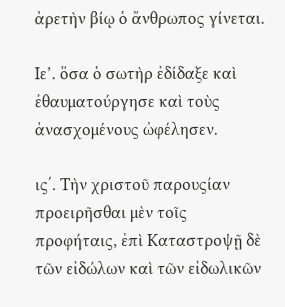ἀρετὴν βίῳ ὁ ἄνθρωπος γίνεται.

Ιε’. ὅσα ὁ σωτὴρ ἐδίδαξε καὶ ἐθαυματούργησε καὶ τοὺς ἀνασχομένους ὠφέλησεν.

ις΄. Τὴν χριστοῦ παρουςίαν προειρῆσθαι μὲν τοῖς προφήταις, ἐπὶ Καταστροψῇ δὲ τῶν εἰδώλων καὶ τῶν εἰδωλικῶν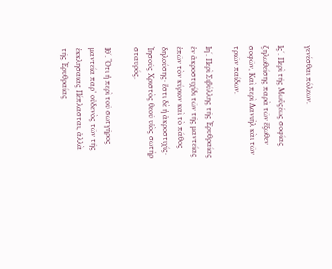γενέσθαι πόλεων.

Ις΄. Περὶ τῆς Μωϋςέως σοφίας ζηλωθείσης παρὰ τῶν ἔξωθεν σοφῶν, Καὶ περὶ Δανιὴλ κὰι τῶν τριῶν παίδων.

Ιη΄. Περὶ Σιβύλλης τῆς Ἐρυθραίας ἐν ἀκροστιχίδι τῶν τῆς μαντείας ἐπῶν τὸν κύριον καὶ τὸ πάθος δηλούσης· ἔστι δὲ ἠ ἀκροστιχίς· Ἰησοῦς Χριστὸς θεοῦ υἱὸς σωτὴρ σταυρός.

Ιθ΄. Ὅτι ἡ περὶ τοῦ σωτγῆρος μαντεία παρ’ οὐδενὸς τῶν τῆς ἐκκλησαιας Πέπλασται, ἀλλὰ τῆς Ἐρυθραίας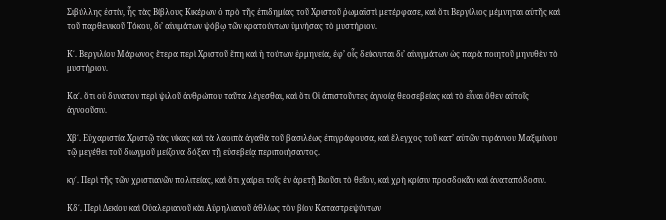Σιβύλλης ἐστίν, ἧς τὰς Βίβλους Κικέρων ὀ πρὸ τῆς ἐπιδημίας τοῦ Χριστοῦ ῥωμαϊστὶ μετέρφασε, καὶ ὅτι Βεργίλιος μέμνηται αὐτῆς καὶ τοῦ παρθενικοῦ Τόκου, δι’ αἰνιμάτων ψόβῳ τῶν κρατούντων ὑμνήσας τὸ μυστήριον.

Κ΄. Βεργιλίου Μάρωνος ἕτερα περὶ Χριστοῦ ἔπη καὶ ἡ τούτων ἑρμηνεία, ἐφ’ οἷς δείκνυται δι’ αἰνιγμάτων ὡς παρὰ ποιητοῦ μηνυθὲν τὸ μυστήριον.

Κα΄. ὅτι οὐ δυνατον περὶ ψιλοῦ ἀνθρώπου ταῦτα λέγεσθαι, καὶ ὅτι Οἱ ἀπιστοῦντες ἀγνοίᾳ θεοσεβείας καὶ τὸ εἶναι ὄθεν αὐτοῖς ἀγνοοῦσιν.

Χβ΄. Εὐχαριστία Χριστῷ τὰς νίκας καὶ τὰ λαοιπὰ ἀγαθὰ τοῦ βασιλέως ἐπιγράφουσα, καὶ ἔλεγχος τοῦ κατ’ αὐτῶν τυράννου Μαξιμίνου τῷ μεγέθει τοῦ διωγμοῦ μείζονα δόξαν τῇ εὐσεβείᾳ περιποιήσαντος.

κγ΄. Περὶ τῆς τῶν χριστιανῶν πολιτείας, καὶ ὅτι χαίρει τοῖς ἐν ἀρετῇ Βιοῦσι τὸ θεῖον, καὶ χρὴ κρίσιν προσδοκᾶν καὶ ἀναταπόδοσιν.

Κδ΄. Περὶ Δεκίου καὶ Οὐαλεριανοῦ κὰι Αὐρηλιανοῦ ἀθλίως τὸν βίον Καταστρεψύντων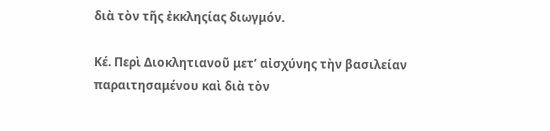διὰ τὸν τῆς ἐκκληςίας διωγμόν.

Κέ. Περὶ Διοκλητιανοῦ μετ’ αἰσχύνης τὴν βασιλείαν παραιτησαμένου καὶ διὰ τὸν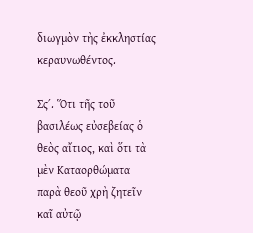διωγμὸν τὴς ἐκκληστίας κεραυνωθέντος.

Σς΄. Ὅτι τῆς τοῦ βασιλέως εὐσεβείας ὁ θεὸς αἴτιος, καὶ ὅτι τὰ μὲν Καταορθώματα παρὰ θεοῦ χρὴ ζητεῖν καῖ αὐτῷ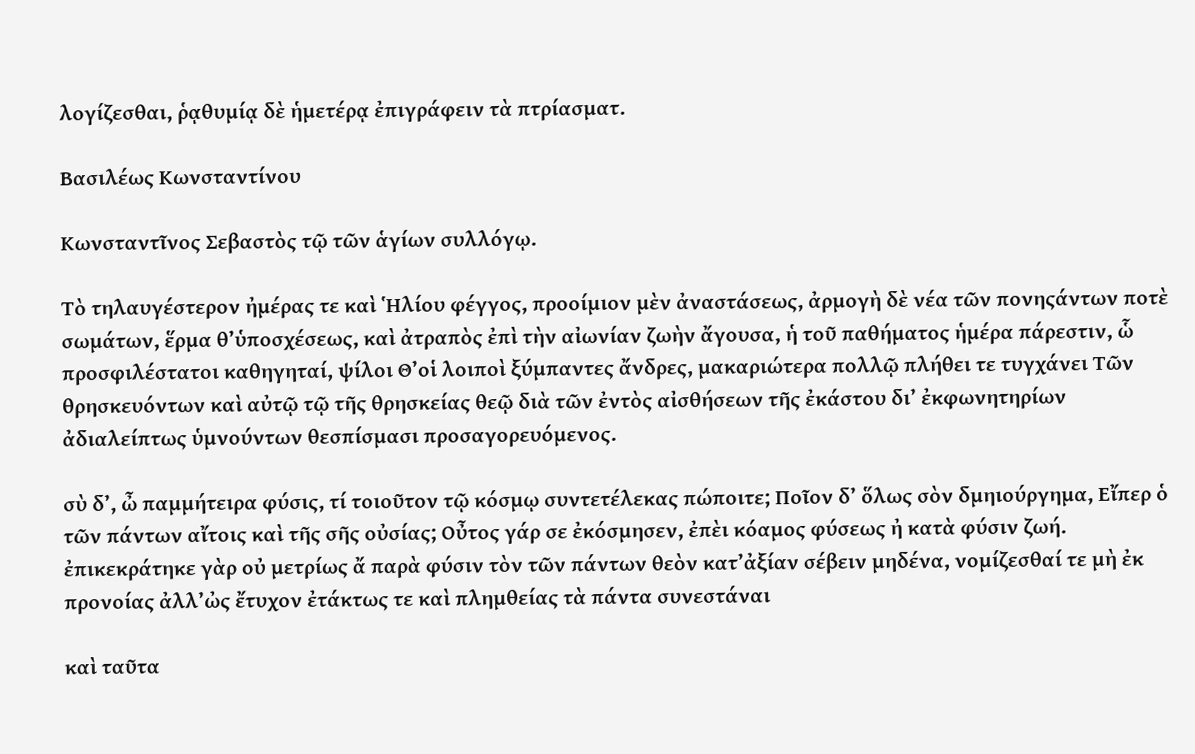λογίζεσθαι, ῥᾳθυμίᾳ δὲ ἡμετέρᾳ ἐπιγράφειν τὰ πτρίασματ.

Βασιλέως Κωνσταντίνου

Κωνσταντῖνος Σεβαστὸς τῷ τῶν ἁγίων συλλόγῳ.

Τὸ τηλαυγέστερον ἠμέρας τε καὶ Ἡλίου φέγγος, προοίμιον μὲν ἀναστάσεως, ἀρμογὴ δὲ νέα τῶν πονηςάντων ποτὲ σωμάτων, ἕρμα θ’ὑποσχέσεως, καὶ ἀτραπὸς ἐπὶ τὴν αἰωνίαν ζωὴν ἄγουσα, ἡ τοῦ παθήματος ἡμέρα πάρεστιν, ὧ προσφιλέστατοι καθηγηταί, ψίλοι Θ’οἱ λοιποὶ ξύμπαντες ἄνδρες, μακαριώτερα πολλῷ πλήθει τε τυγχάνει Τῶν θρησκευόντων καὶ αὐτῷ τῷ τῆς θρησκείας θεῷ διὰ τῶν ἐντὸς αἰσθήσεων τῆς ἐκάστου δι’ ἐκφωνητηρίων ἀδιαλείπτως ὑμνούντων θεσπίσμασι προσαγορευόμενος.

σὺ δ’, ὦ παμμήτειρα φύσις, τί τοιοῦτον τῷ κόσμῳ συντετέλεκας πώποιτε; Ποῖον δ’ ὅλως σὸν δμηιούργημα, Εἴπερ ὁ τῶν πάντων αἴτοις καὶ τῆς σῆς οὐσίας; Οὖτος γάρ σε ἐκόσμησεν, ἐπὲι κόαμος φύσεως ἠ κατὰ φύσιν ζωή. ἐπικεκράτηκε γὰρ οὐ μετρίως ἄ παρὰ φύσιν τὸν τῶν πάντων θεὸν κατ’ἀξίαν σέβειν μηδένα, νομίζεσθαί τε μὴ ἐκ προνοίας ἀλλ’ὠς ἔτυχον ἐτάκτως τε καὶ πλημθείας τὰ πάντα συνεστάναι

καὶ ταῦτα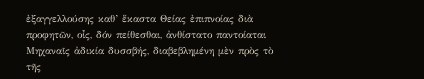ἐξαγγελλούσης καθ’ ἕκαστα Θείας ἐπιπνοίας διὰ προφητῶν, οἶς, δόν πείθεσθαι, ἀνθίστατο παντοίαται Μηχαναῖς ἀδικία δυσσβής, διαβεβλημένη μὲν πρὸς τὸ τῆς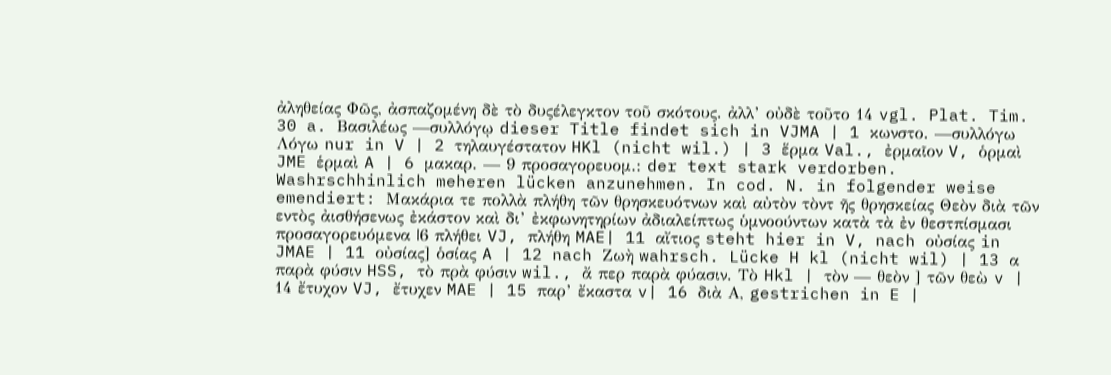ἀληθείας Φῶς, ἀσπαζομένη δὲ τὸ δυςέλεγκτον τοῦ σκότους. ἀλλ’ οὐδὲ τοῦτο 14 vgl. Plat. Tim. 30 a. Βασιλέως —συλλόγῳ dieser Title findet sich in VJMA | 1 κωνστο. —συλλόγω Λόγω nur in V | 2 τηλαυγέστατον HKl (nicht wil.) | 3 ἕρμα Val., ἐρμαῖον V, ὁρμαὶ JME ἑρμαὶ A | 6 μακαρ. — 9 προσαγορευομ.: der text stark verdorben. Washrschhinlich meheren lücken anzunehmen. In cod. N. in folgender weise emendiert: Μακάρια τε πολλὰ πλήθη τῶν θρησκευότνων καὶ αὐτὸν τὸντ ῆς θρησκείας Θεὸν διὰ τῶν εντὸς ἀισθήσενως ἐκάστον καὶ δι’ ἐκφωνητηρίων ἀδιαλείπτως ὑμνοούντων κατὰ τὰ ἐν θεστπίσμασι προσαγορευόμενα |6 πλήθει VJ, πλήθη MAE| 11 αἴτιος steht hier in V, nach οὐσίας in JMAE | 11 οὐσίας] ὁσίας A | 12 nach Ζωὴ wahrsch. Lücke H kl (nicht wil) | 13 α παρὰ φύσιν HSS, τὸ πρὰ φύσιν wil., ἄ περ παρὰ φύασιν. Τὸ Hkl | τὸν — θεὸν ] τῶν θεὼ v | 14 ἔτυχον VJ, ἔτυχεν MAE | 15 παρ’ ἔκαστα v| 16 διὰ Α, gestrichen in E |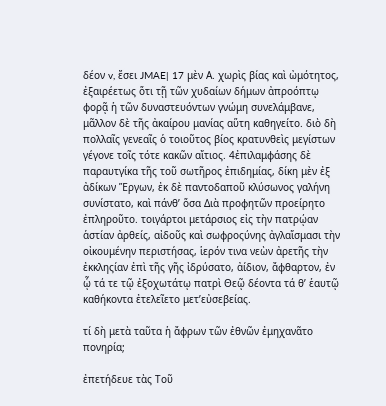δέον v, ἔσει JMAE| 17 μὲν Α. χωρὶς βίας καὶ ὠμότητος, ἐξαιρέετως ὅτι τῇ τῶν χυδαίων δήμων ἀπροόπτῳ φορᾷ ἡ τῶν δυναστευόντων γνώμη συνελάμβανε, μᾶλλον δὲ τῆς ἀκαίρου μανίας αὕτη καθηγείτο. διὸ δὴ πολλαῖς γενεαῖς ὁ τοιοῦτος βίος κρατυνθεὶς μεγίστων γέγονε τοῖς τότε κακῶν αἴτιος. 4ἐπιλαμφάσης δὲ παραυτγίκα τῆς τοῦ σωτῆρος ἐπιδημίας, δίκη μὲν ἐξ ἀδίκων Ἕργων, ἐκ δὲ παντοδαποῦ κλύσωνος γαλήνη συνίστατο, καὶ πάνθ’ ὅσα Διὰ προφητῶν προείρητο ἐπληροῦτο. τοιγάρτοι μετάρσιος εἰς τὴν πατρῴαν ἁστίαν ἀρθείς, αἰδοῦς καὶ σωφροςύνης ἀγλαἵσμασι τὴν οἰκουμένην περιστήσας, ἱερόν τινα νεὼν ἀρετῆς τὴν ἐκκληςίαν ἐπὶ τῆς γῆς ἰδρύσατο, ἀίδιον, ἄφθαρτον, ἐν ᾧ τά τε τῷ ἐξοχωτάτῳ πατρὶ Θεῷ δέοντα τά θ’ ἑαυτῷ καθήκοντα ἐτελεῖετο μετ’εὐσεβείας.

τί δὴ μετὰ ταῦτα ἡ ἄφρων τῶν ἐθνῶν ἐμηχανᾶτο πονηρία;

ἐπετήδευε τὰς Τοῦ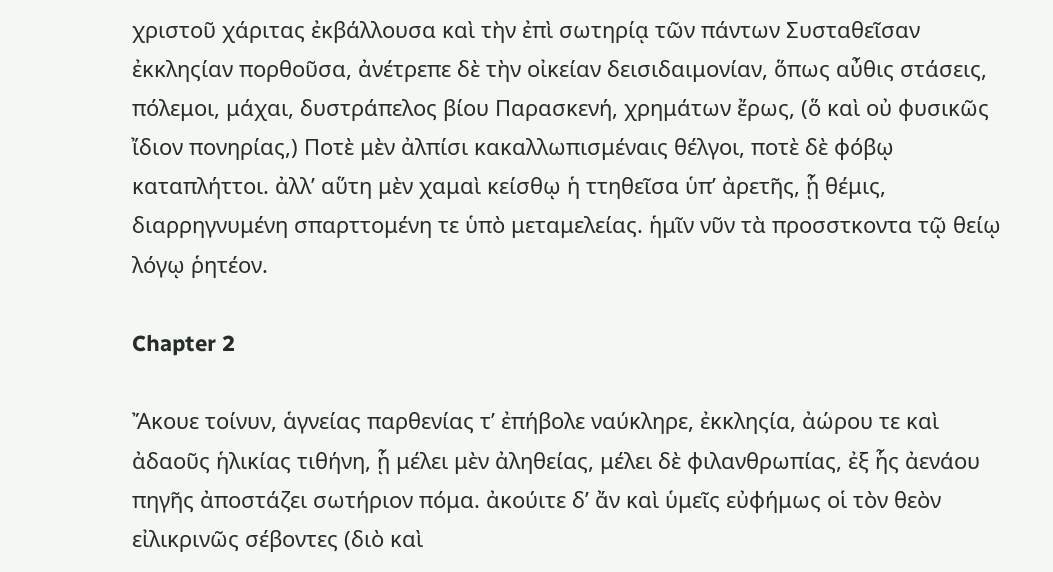χριστοῦ χάριτας ἐκβάλλουσα καὶ τὴν ἐπὶ σωτηρίᾳ τῶν πάντων Συσταθεῖσαν ἐκκληςίαν πορθοῦσα, ἀνέτρεπε δὲ τὴν οἰκείαν δεισιδαιμονίαν, ὅπως αὖθις στάσεις, πόλεμοι, μάχαι, δυστράπελος βίου Παρασκενή, χρημάτων ἔρως, (ὅ καὶ οὐ φυσικῶς ἴδιον πονηρίας,) Ποτὲ μὲν ἀλπίσι κακαλλωπισμέναις θέλγοι, ποτὲ δὲ φόβῳ καταπλήττοι. ἀλλ’ αὕτη μὲν χαμαὶ κείσθῳ ἡ ττηθεῖσα ὑπ’ ἀρετῆς, ᾗ θέμις, διαρρηγνυμένη σπαρττομένη τε ὑπὸ μεταμελείας. ἡμῖν νῦν τὰ προσστκοντα τῷ θείῳ λόγῳ ῥητέον.

Chapter 2

Ἄκουε τοίνυν, ἁγνείας παρθενίας τ’ ἐπήβολε ναύκληρε, ἐκκληςία, ἀώρου τε καὶ ἀδαοῦς ἡλικίας τιθήνη, ᾗ μέλει μὲν ἀληθείας, μέλει δὲ φιλανθρωπίας, ἐξ ἧς ἀενάου πηγῆς ἀποστάζει σωτήριον πόμα. ἀκούιτε δ’ ἄν καὶ ὑμεῖς εὐφήμως οἱ τὸν θεὸν εἰλικρινῶς σέβοντες (διὸ καὶ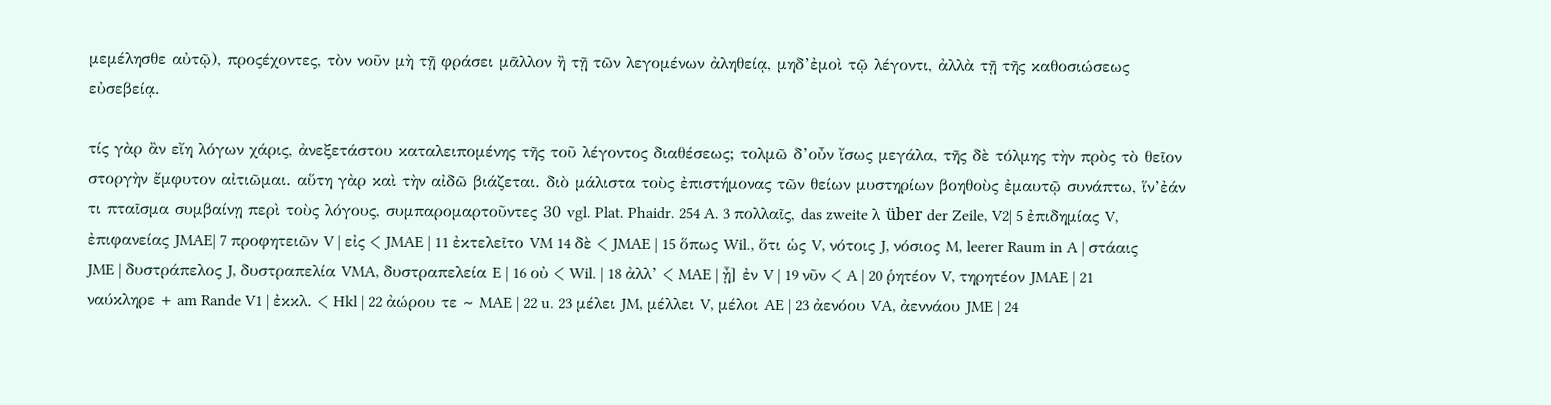μεμέλησθε αὐτῷ), προςέχοντες, τὸν νοῦν μὴ τῇ φράσει μᾶλλον ἢ τῇ τῶν λεγομένων ἀληθείᾳ, μηδ’ἐμοὶ τῷ λέγοντι, ἀλλὰ τῇ τῆς καθοσιώσεως εὐσεβείᾳ.

τίς γὰρ ἂν εἴη λόγων χάρις, ἀνεξετάστου καταλειπομένης τῆς τοῦ λέγοντος διαθέσεως; τολμῶ δ’οὖν ἴσως μεγάλα, τῆς δὲ τόλμης τὴν πρὸς τὸ θεῖον στοργὴν ἔμφυτον αἰτιῶμαι. αὕτη γὰρ καὶ τὴν αἰδῶ βιάζεται. διὸ μάλιστα τοὺς ἐπιστήμονας τῶν θείων μυστηρίων βοηθοὺς ἐμαυτῷ συνάπτω, ἵν’ἐάν τι πταῖσμα συμβαίνῃ περὶ τοὺς λόγους, συμπαρομαρτοῦντες 30 vgl. Plat. Phaidr. 254 A. 3 πολλαῖς, das zweite λ über der Zeile, V2| 5 ἐπιδημίας V, ἐπιφανείας JMAE| 7 προφητειῶν V | εἰς < JMAE | 11 ἐκτελεῖτο VM 14 δὲ < JMAE | 15 ὅπως Wil., ὅτι ὡς V, νότοις J, νόσιος M, leerer Raum in A | στάαις JME | δυστράπελος J, δυστραπελία VMA, δυστραπελεία E | 16 οὐ < Wil. | 18 ἀλλ’ < MAE | ᾖ] ἐν V | 19 νῦν < A | 20 ῥητέον V, τηρητέον JMAE | 21 ναύκληρε + am Rande V1 | ἐκκλ. < Hkl | 22 ἀώρου τε ~ MAE | 22 u. 23 μέλει JM, μέλλει V, μέλοι AE | 23 ἀενόου VA, ἀεννάου JME | 24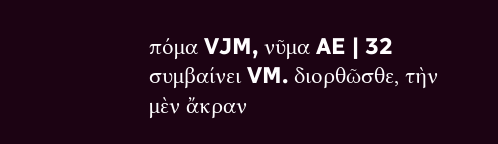πόμα VJM, νῦμα AE | 32 συμβαίνει VM. διορθῶσθε, τὴν μὲν ἄκραν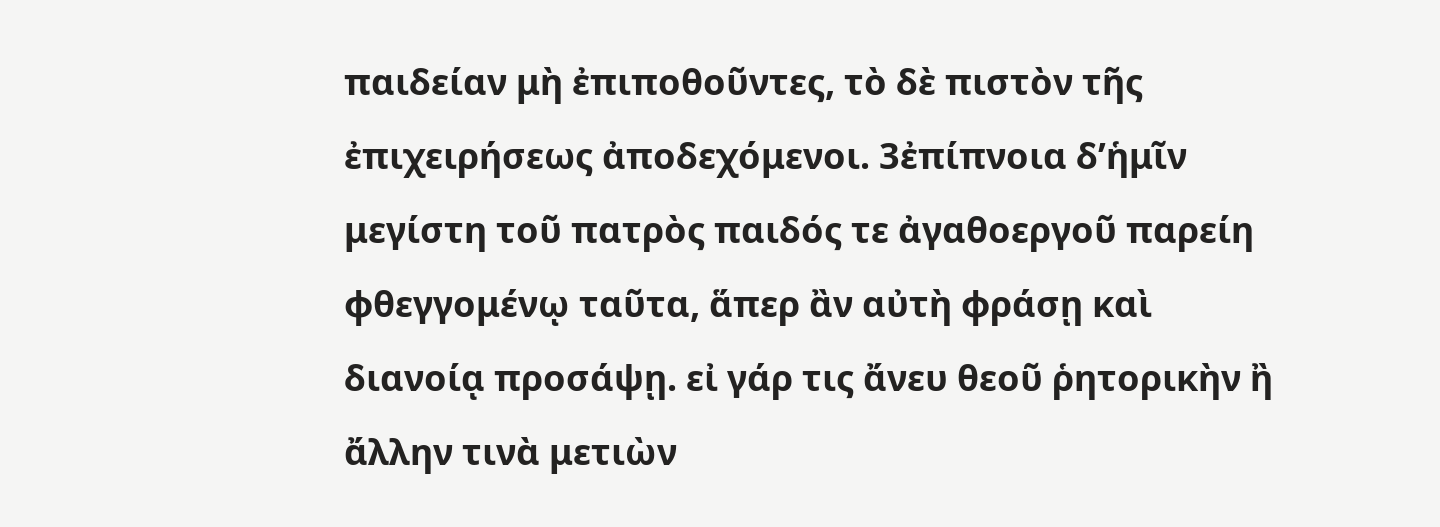παιδείαν μὴ ἐπιποθοῦντες, τὸ δὲ πιστὸν τῆς ἐπιχειρήσεως ἀποδεχόμενοι. 3ἐπίπνοια δ’ἡμῖν μεγίστη τοῦ πατρὸς παιδός τε ἀγαθοεργοῦ παρείη φθεγγομένῳ ταῦτα, ἅπερ ἂν αὐτὴ φράσῃ καὶ διανοίᾳ προσάψῃ. εἰ γάρ τις ἄνευ θεοῦ ῥητορικὴν ἢ ἄλλην τινὰ μετιὼν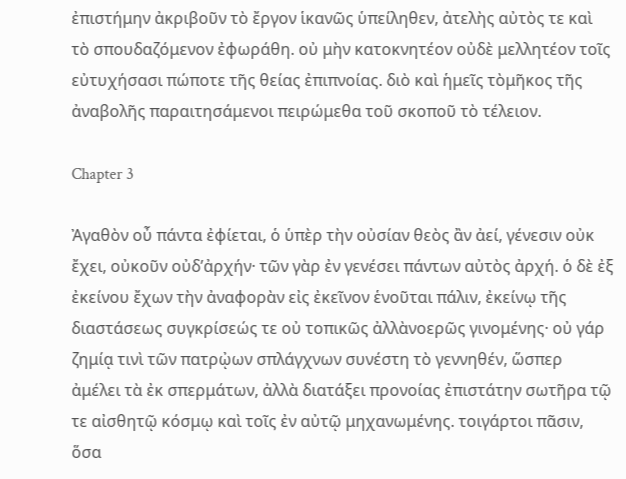ἐπιστήμην ἀκριβοῦν τὸ ἔργον ἱκανῶς ὑπείληθεν, ἀτελὴς αὐτὸς τε καὶ τὸ σπουδαζόμενον ἐφωράθη. οὐ μὴν κατοκνητέον οὐδὲ μελλητέον τοῖς εὐτυχήσασι πώποτε τῆς θείας ἐπιπνοίας. διὸ καὶ ἡμεῖς τὸμῆκος τῆς ἀναβολῆς παραιτησάμενοι πειρώμεθα τοῦ σκοποῦ τὸ τέλειον.

Chapter 3

Ἀγαθὸν οὖ πάντα ἐφίεται, ὁ ὑπὲρ τὴν οὐσίαν θεὸς ἂν ἀεί, γένεσιν οὐκ ἔχει, οὐκοῦν οὐδ’ἀρχήν· τῶν γὰρ ἐν γενέσει πάντων αὐτὸς ἀρχή. ὁ δὲ ἐξ ἐκείνου ἔχων τὴν ἀναφορὰν εἰς ἐκεῖνον ἑνοῦται πάλιν, ἐκείνῳ τῆς διαστάσεως συγκρίσεώς τε οὐ τοπικῶς ἀλλὰνοερῶς γινομένης· οὐ γάρ ζημίᾳ τινὶ τῶν πατρᾠων σπλάγχνων συνέστη τὸ γεννηθέν, ὥσπερ ἀμέλει τὰ ἐκ σπερμάτων, ἀλλὰ διατάξει προνοίας ἐπιστάτην σωτῆρα τῷ τε αἰσθητῷ κόσμῳ καὶ τοῖς ἐν αὐτῷ μηχανωμένης. τοιγάρτοι πᾶσιν, ὅσα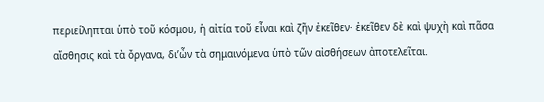περιείληπται ὑπὸ τοῦ κόσμου, ἡ αἰτία τοῦ εἶναι καὶ ζῆν ἐκεῖθεν· ἐκεῖθεν δὲ καὶ ψυχὴ καὶ πᾶσα αἴσθησις καὶ τὰ ὄργανα, δι’ὦν τὰ σημαινόμενα ὑπὸ τῶν αἰσθήσεων ἀποτελεῖται.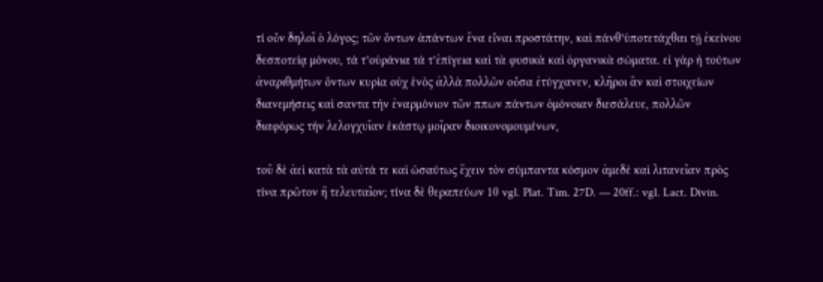τί οὖν δηλοῖ ὁ λόγος; τῶν ὄντων ἁπάντων ἕνα εἶναι προστάτην, καὶ πάνθ’ὑποτετάχθαι τῇ ἐκείνου δεσποτείᾳ μόνου, τά τ’οὐράνια τά τ’ἐπίγεια καὶ τὰ φυσικὰ καὶ ὀργανικὰ σώματα. εἰ γὰρ ἡ τούτων ἀναριθμήτων ὄντων κυρία οὐχ ἑνὸς ἀλλὰ πολλῶν οὖσα ἐτύγχανεν, κλῆροι ἂν καὶ στοιχείων διανεμήσεις καὶ σαντα τὴν ἐναρμόνιον τῶν ππων πάντων ὁμόνοιαν διεσάλευε, πολλῶν διαφόρως τὴν λελογχυῖαν ἑκάστῳ μοῖραν διοικονομουμένων,

τοῦ δὲ ἀεὶ κατὰ τὰ αὐτά τε καὶ ὡσαύτως ἔχειν τὸν σύμπαντα κόσμον ἀμεδὲ καὶ λιτανεῖαν πρὸς τίνα πρῶτον ἢ τελευταῖον; τίνα δὲ θεραπεύων 10 vgl. Plat. Tim. 27D. — 20ff.: vgl. Lact. Divin.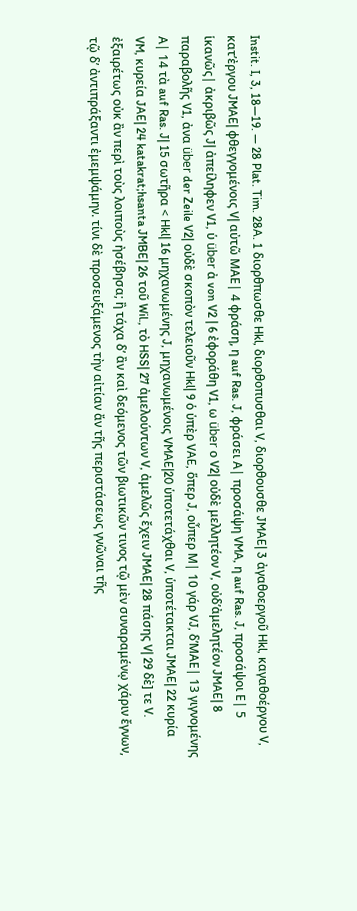Instit. I, 3, 18—19. — 28 Plat. Tim. 28A. 1 διορθπωσθε Hkl, διορθοπυσθαι V, διορθουσθε JMAE| 3 ἀγαθοεργοῦ Hkl, καγαθοέργου V, κατ’ἐργου JMAE| φθεγγομένοις V| αὐτῶ ΜΑΕ| 4 φράση, η auf Ras. J, φράσει Α| προσάψη VMA, η auf Ras. J, προσάψοι Ε| 5 ἱκανῶς| ἀκριβῶς J| ἀπείληφεν V1, ὑ über ἀ von V2 | 6 ἐφοράθη V1, ω über ο V2| οὐδὲ μελλητέον V, οὐδ’ἀμελητέον JMAE| 8 παραβολῆς V1, ἀνα über der Zeile V2| οὐδὲ σκοπὸν τελειοῦν Hkl| 9 ὁ ὑπὲρ VAE, ὅπερ J, οὖπερ Μ| 10 γάρ VJ, δ’ΜΑΕ| 13 γιγνομένης Α| 14 τὰ auf Ras. J| 15 σωτῆρα < Hkl| 16 μηχανωμένης J, μηχανωμένοις VMAE|20 ὑποτετάχθαι V, ὑποτέτακται JMAE| 22 κυρία VM, κυρεία JAE| 24 katakrat;hsanta JMBE| 26 τοῦ Wil., τὸ HSS| 27 ἀμελούντων V, ἀμελῶς ἔχειν JMAE| 28 πάσης V| 29 δὲ] τε V. ἐξαιρέτως οὐκ ἂν περὶ τοὺς λοιποὺς ἠσέβησα; ἢ τάχα δ’ ἂν καὶ δεόμενος τῶν βιωτικῶν τινος τῷ μὲν συναραμένῳ χάριν ἔγνων, τῷ δ’ ἀντιπράξαντι ἐμεμψάμην. τίνι δὲ προσευξάμενος τὴν αἰτίαν ἄν τῆς περιστάσεως γνῶναι τῆς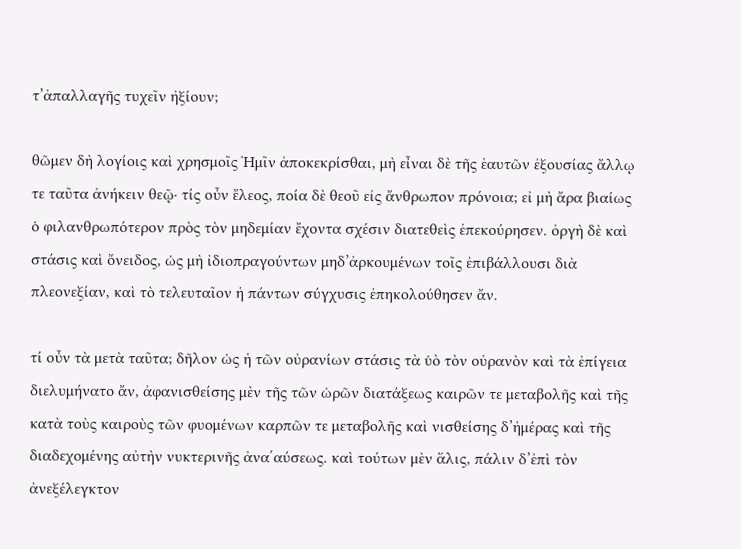τ’ἀπαλλαγῆς τυχεῖν ἠξίουν;

θῶμεν δὴ λογίοις καὶ χρησμοῖς Ἡμῖν ἀποκεκρίσθαι, μὴ εἶναι δὲ τῆς ἑαυτῶν ἐξουσίας ἄλλῳ τε ταῦτα ἀνήκειν θεῷ· τίς οὖν ἔλεος, ποία δὲ θεοῦ εἰς ἄνθρωπον πρόνοια; εἰ μὴ ἄρα βιαίως ὁ φιλανθρωπότερον πρὸς τὸν μηδεμίαν ἔχοντα σχέσιν διατεθεὶς ἐπεκούρησεν. ὀργὴ δὲ καὶ στάσις καὶ ὄνειδος, ὡς μὴ ἰδιοπραγούντων μηδ’ἀρκουμένων τοῖς ἐπιβάλλουσι διὰ πλεονεξίαν, καὶ τὸ τελευταῖον ἡ πάντων σύγχυσις ἐπηκολούθησεν ἄν.

τί οὖν τὰ μετὰ ταῦτα; δῆλον ὡς ἡ τῶν οὐρανίων στάσις τὰ ὑὸ τὸν οὐρανὸν καὶ τὰ ἐπίγεια διελυμήνατο ἄν, ἀφανισθείσης μὲν τῆς τῶν ὡρῶν διατάξεως καιρῶν τε μεταβολῆς καὶ τῆς κατὰ τοὺς καιροὺς τῶν φυομένων καρπῶν τε μεταβολῆς καὶ νισθείσης δ’ἡμέρας καὶ τῆς διαδεχομένης αὐτὴν νυκτερινῆς ἀνα΄αύσεως. καὶ τούτων μὲν ἅλις, πάλιν δ’ἐπὶ τὸν ἀνεξέλεγκτον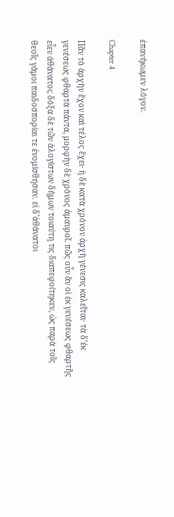ἐπανήκωμεν λόγον.

Chapter 4

Πᾶν τὸ ἀρχὴν ἔχον καὶ τέλος ἔχει· ἡ δὲ κατὰ χρόνον ἀρχὴ γένεσις καλεῖται· τὰ δ’ἐκ γενέσεως φθαρτὰ πάντα, μορφὴν δὲ χρόνος ἀμαυροῖ. πῶς οὖν ἂν οἱ ἐκ γενέσεως φθαρτῆς εἶεν ἀθάνατοι; δόξα δὲ τῶν ἀλογίστων δήμων τοιαύτη τις διαπεφοίτηκεν, ὡς παρὰ τοῖς θεοῖς γάμοι παιδοσπορίαι τε ἐνομίσθησαν. εἰ δ’ἀθάνατοι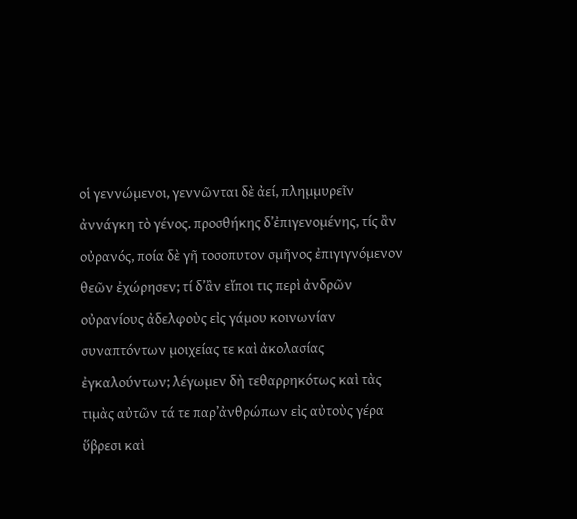οἱ γεννώμενοι, γεννῶνται δὲ ἀεί, πλημμυρεῖν ἀννάγκη τὸ γένος. προσθήκης δ’ἐπιγενομένης, τίς ἂν οὐρανός, ποία δὲ γῆ τοσοπυτον σμῆνος ἐπιγιγνόμενον θεῶν ἐχώρησεν; τί δ’ἂν εἴποι τις περὶ ἀνδρῶν οὐρανίους ἀδελφοὺς εἰς γάμου κοινωνίαν συναπτόντων μοιχείας τε καὶ ἀκολασίας ἐγκαλούντων; λέγωμεν δὴ τεθαρρηκότως καὶ τὰς τιμὰς αὐτῶν τά τε παρ’ἀνθρώπων εἰς αὐτοὺς γέρα ὕβρεσι καὶ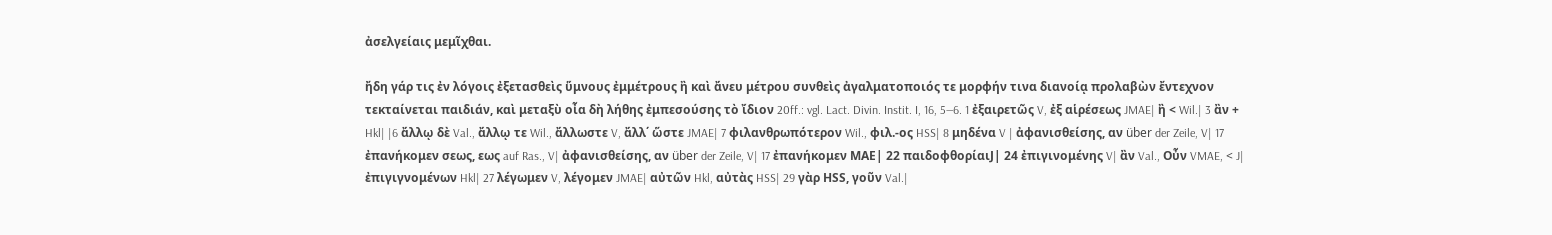ἀσελγείαις μεμῖχθαι.

ἤδη γάρ τις ἐν λόγοις ἐξετασθεὶς ὕμνους ἐμμέτρους ἢ καὶ ἄνευ μέτρου συνθεὶς ἀγαλματοποιός τε μορφήν τινα διανοίᾳ προλαβὼν ἔντεχνον τεκταίνεται παιδιάν, καὶ μεταξὺ οἶα δὴ λήθης ἐμπεσούσης τὸ ἴδιον 20ff.: vgl. Lact. Divin. Instit. I, 16, 5—6. 1 ἐξαιρετῶς V, ἐξ αἱρέσεως JMAE| ἢ < Wil.| 3 ἂν + Hkl| |6 ἄλλῳ δὲ Val., ἄλλῳ τε Wil., ἄλλωστε V, ἄλλ΄ ὥστε JMAE| 7 φιλανθρωπότερον Wil., φιλ.-ος HSS| 8 μηδένα V | ἀφανισθείσης, αν über der Zeile, V| 17 ἐπανήκομεν σεως, εως auf Ras., V| ἀφανισθείσης, αν über der Zeile, V| 17 ἐπανήκομεν ΜΑΕ| 22 παιδοφθορίαιJ| 24 ἐπιγινομένης V| ἂν Val., Οὖν VMAE, < J| ἐπιγιγνομένων Hkl| 27 λέγωμεν V, λέγομεν JMAE| αὐτῶν Hkl, αὐτὰς HSS| 29 γὰρ ΗSS, γοῦν Val.|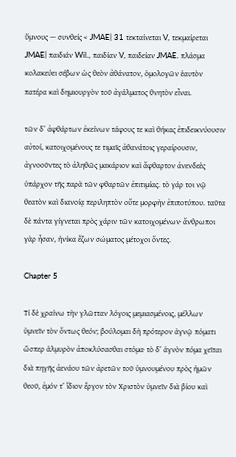ὕμνους — συνθείς < JMAE| 31 τεκταίνεται V, τεκμαίρεται JMAE| παιδιάν Wil., παιδίαν V, παιδείαν JMAE. πλάσμα κολακεύει σέβων ὡς θεὸν ἀθάνατον, ὁμολογῶν ἑαυτὸν πατέρα καὶ δημιουργὸν τοῦ ἀγάλματος θνητὸν εἶναι.

τῶν δ’ ἀφθάρτων ἐκείνων τάφους τε καὶ θήκας ἐπιδεικνύουσιν αὐτοί, κατοιχομένους τε τιμαῖς ἀθανάτοις γεραίρουσιν, ἀγνοοῦντες τὸ ἀληθῶς μακάριον καὶ ἄφθαρτον ἀνενδεὲς ὑπάρχον τῆς παρὰ τῶν φθαρτῶν ἐπιτιμίας. τὸ γάρ τοι νῷ θεατὸν καὶ διανοίᾳ περιληπτὸν οὔτε μορφὴν ἐπιποτύπου. ταῦτα δὲ πάντα γίγνεται πρὸς χάριν τῶν κατοιχομένων· ἄνθρωποι γὰρ ἦσαν, ἡνίκα ἔζων σώματος μέτοχοι ὄντες.

Chapter 5

Τί δὲ χραίνω τὴν γλῶτταν λόγοις μεμιασμένοις, μέλλων ὑμνεῖν τὸν ὄντως θεόν; βούλομαι δὴ πρότερον ἁγνῷ πόματι ὥσπερ ἁλμυρὸν ἀποκλύσασθαι στόμα· τὸ δ’ ἁγνὸν πόμα χεῖται διὰ πηγῆς ἀενάου τῶν ἀρετῶν τοῦ ὑμνουμένου πρὸς ἡμῶν θεοῦ, ἐμόν τ’ ἴδιον ἔργον τὸν Χριστὸν ὑμνεῖν διὰ βίου καὶ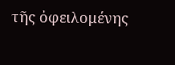τῆς ὀφειλομένης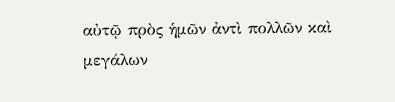αὐτῷ πρὸς ἡμῶν ἀντὶ πολλῶν καὶ μεγάλων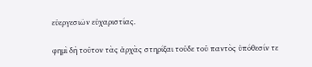εὐεργεσιῶν εὐχαριστίας.

φημὶ δὴ τοῦτον τὰς ἀρχὰς στηρίξαι τοῦδε τοῦ παντὸς ὑπόθεσίν τε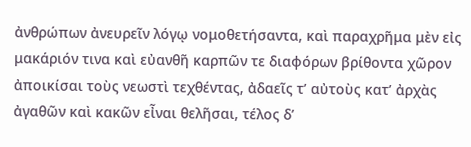ἀνθρώπων ἀνευρεῖν λόγῳ νομοθετήσαντα, καὶ παραχρῆμα μὲν εἰς μακάριόν τινα καὶ εὐανθῆ καρπῶν τε διαφόρων βρίθοντα χῶρον ἀποικίσαι τοὺς νεωστὶ τεχθέντας, ἀδαεῖς τ’ αὐτοὺς κατ’ ἀρχὰς ἀγαθῶν καὶ κακῶν εἶναι θελῆσαι, τέλος δ’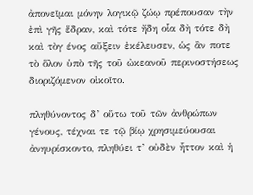ἀπονεῖμαι μόνην λογικῷ ζώῳ πρέπουσαν τὴν ἐπὶ γῆς ἕδραν, καὶ τότε ἤδη οἷα δὴ τότε δὴ καὶ τὸγ ένος αὔξειν ἐκέλευσεν, ὡς ἂν ποτε τὸ ὅλον ὑπὸ τῆς τοῦ ὠκεανοῦ περινοστήσεως διοριζόμενον οἰκοῖτο.

πληθύνοντος δ’ οὕτω τοῦ τῶν ἀνθρώπων γένους, τέχναι τε τῷ βίῳ χρησιμεύουσαι ἀνηυρίσκοντο, πληθύει τ’ οὐδὲν ἧττον καὶ ἡ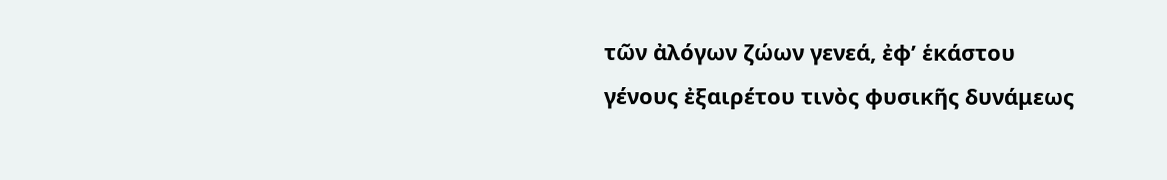τῶν ἀλόγων ζώων γενεά, ἐφ’ ἑκάστου γένους ἐξαιρέτου τινὸς φυσικῆς δυνάμεως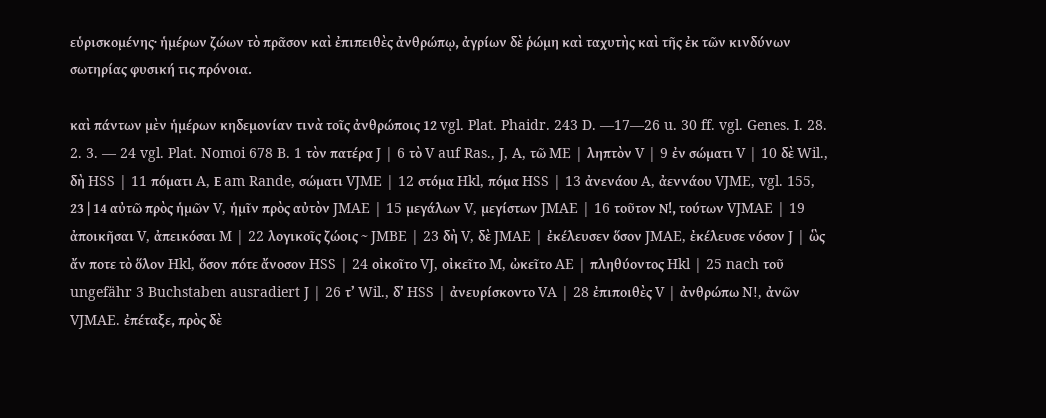εὑρισκομένης· ἡμέρων ζώων τὸ πρᾶσον καὶ ἐπιπειθὲς ἀνθρώπῳ, ἀγρίων δὲ ῥώμη καὶ ταχυτὴς καὶ τῆς ἐκ τῶν κινδύνων σωτηρίας φυσική τις πρόνοια.

καὶ πάντων μὲν ἡμέρων κηδεμονίαν τινὰ τοῖς ἀνθρώποις 12 vgl. Plat. Phaidr. 243 D. —17—26 u. 30 ff. vgl. Genes. I. 28. 2. 3. — 24 vgl. Plat. Nomoi 678 B. 1 τὸν πατέρα J | 6 τὸ V auf Ras., J, A, τῶ ME | ληπτὸν V | 9 ἐν σώματι V | 10 δὲ Wil., δὴ HSS | 11 πόματι A, Ε am Rande, σώματι VJME | 12 στόμα Hkl, πόμα HSS | 13 ἀνενάου A, ἀεννάου VJME, vgl. 155, 23 | 14 αὐτῶ πρὸς ἡμῶν V, ἡμῖν πρὸς αὐτὸν JMAE | 15 μεγάλων V, μεγίστων JMAE | 16 τοῦτον Ν!, τούτων VJMAE | 19 ἀποικῆσαι V, ἀπεικόσαι M | 22 λογικοῖς ζώοις ~ JMBE | 23 δὴ V, δὲ JMAE | ἐκέλευσεν ὅσον JMAE, ἐκέλευσε νόσον J | ὣς ἄν ποτε τὸ ὅλον Hkl, ὅσον πότε ἄνοσον HSS | 24 οἰκοῖτο VJ, οἰκεῖτο M, ὠκεῖτο AE | πληθύοντος Hkl | 25 nach τοῦ ungefähr 3 Buchstaben ausradiert J | 26 τ’ Wil., δ’ HSS | ἀνευρίσκοντο VA | 28 ἐπιποιθὲς V | ἀνθρώπω N!, ἀνῶν VJMAE. ἐπέταξε, πρὸς δὲ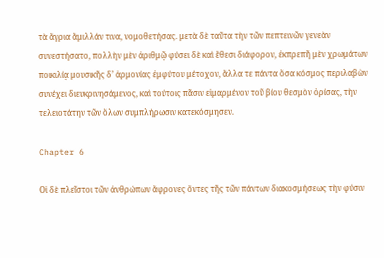τὰ ἄγρια ἅμιλλάν τινα, νομοθετήσας. μετὰ δὲ ταῦτα τὴν τῶν πεπτεινῶν γενεὰν συνεστήσατο, πολλὴν μὲν ἀριθμῷ φύσει δὲ καὶ ἔθεσι διάφορον, ἐκπρεπῆ μὲν χρωμάτων ποικιλίᾳ μουσικῆς δ’ ἁρμονίας ἐμφύτου μέτοχον, ἄλλα τε πάντα ὅσα κόσμος περιλαβὼν συνέχει διευκρινησάμενος, καὶ τούτοις πᾶσιν εἱμαρμένον τοῦ βίου θεσμὸν ὁρίσας, τὴν τελειοτάτην τῶν ὅλων συμπλήρωσιν κατεκόσμησεν.

Chapter 6

Οἱ δὲ πλεῖστοι τῶν ἀνθρώπων ἄφρονες ὄντες τῆς τῶν πάντων διακοσμήσεως τὴν φύσιν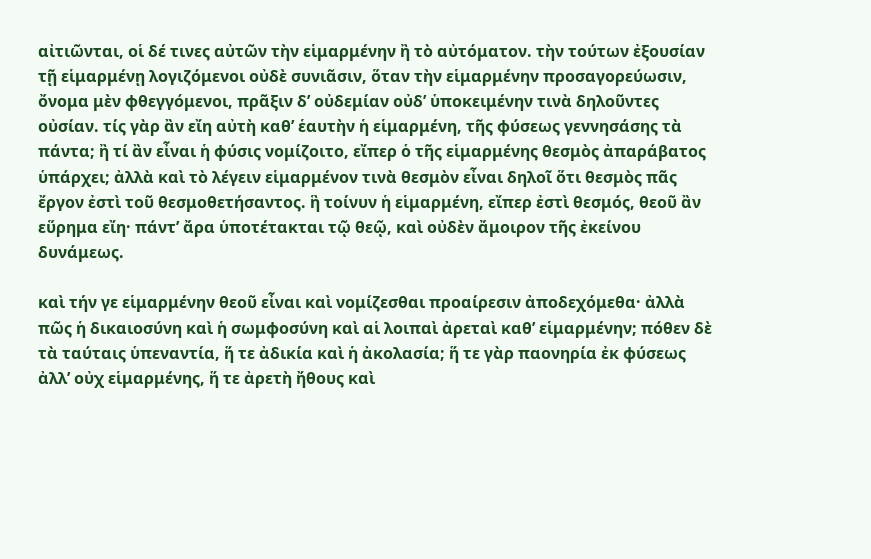αἰτιῶνται, οἱ δέ τινες αὐτῶν τὴν εἱμαρμένην ἢ τὸ αὐτόματον. τὴν τούτων ἐξουσίαν τῇ εἱμαρμένῃ λογιζόμενοι οὐδὲ συνιᾶσιν, ὅταν τὴν εἱμαρμένην προσαγορεύωσιν, ὄνομα μὲν φθεγγόμενοι, πρᾶξιν δ’ οὐδεμίαν οὐδ’ ὑποκειμένην τινὰ δηλοῦντες οὐσίαν. τίς γὰρ ἂν εἴη αὐτὴ καθ’ ἑαυτὴν ἡ εἱμαρμένη, τῆς φύσεως γεννησάσης τὰ πάντα; ἢ τί ἂν εἶναι ἡ φύσις νομίζοιτο, εἴπερ ὁ τῆς εἱμαρμένης θεσμὸς ἀπαράβατος ὑπάρχει; ἀλλὰ καὶ τὸ λέγειν εἱμαρμένον τινὰ θεσμὸν εἶναι δηλοῖ ὅτι θεσμὸς πᾶς ἔργον ἐστὶ τοῦ θεσμοθετήσαντος. ἣ τοίνυν ἡ εἱμαρμένη, εἴπερ ἐστὶ θεσμός, θεοῦ ἂν εὕρημα εἴη· πάντ’ ἄρα ὑποτέτακται τῷ θεῷ, καὶ οὐδὲν ἄμοιρον τῆς ἐκείνου δυνάμεως.

καὶ τήν γε εἱμαρμένην θεοῦ εἶναι καὶ νομίζεσθαι προαίρεσιν ἀποδεχόμεθα· ἀλλὰ πῶς ἡ δικαιοσύνη καὶ ἡ σωμφοσύνη καὶ αἱ λοιπαὶ ἀρεταὶ καθ’ εἱμαρμένην; πόθεν δὲ τὰ ταύταις ὑπεναντία, ἥ τε ἀδικία καὶ ἡ ἀκολασία; ἥ τε γὰρ παονηρία ἐκ φύσεως ἀλλ’ οὐχ εἱμαρμένης, ἥ τε ἀρετὴ ἤθους καὶ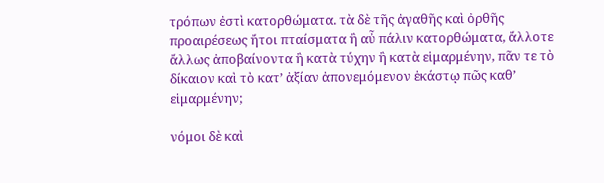τρόπων ἐστὶ κατορθώματα. τὰ δὲ τῆς ἀγαθῆς καὶ ὀρθῆς προαιρέσεως ἤτοι πταίσματα ἢ αὖ πάλιν κατορθώματα, ἄλλοτε ἄλλως ἀποβαίνοντα ἢ κατὰ τύχην ἢ κατὰ εἱμαρμένην, πᾶν τε τὸ δίκαιον καὶ τὸ κατ’ ἀξίαν ἀπονεμόμενον ἑκάστῳ πῶς καθ’ εἱμαρμένην;

νόμοι δὲ καὶ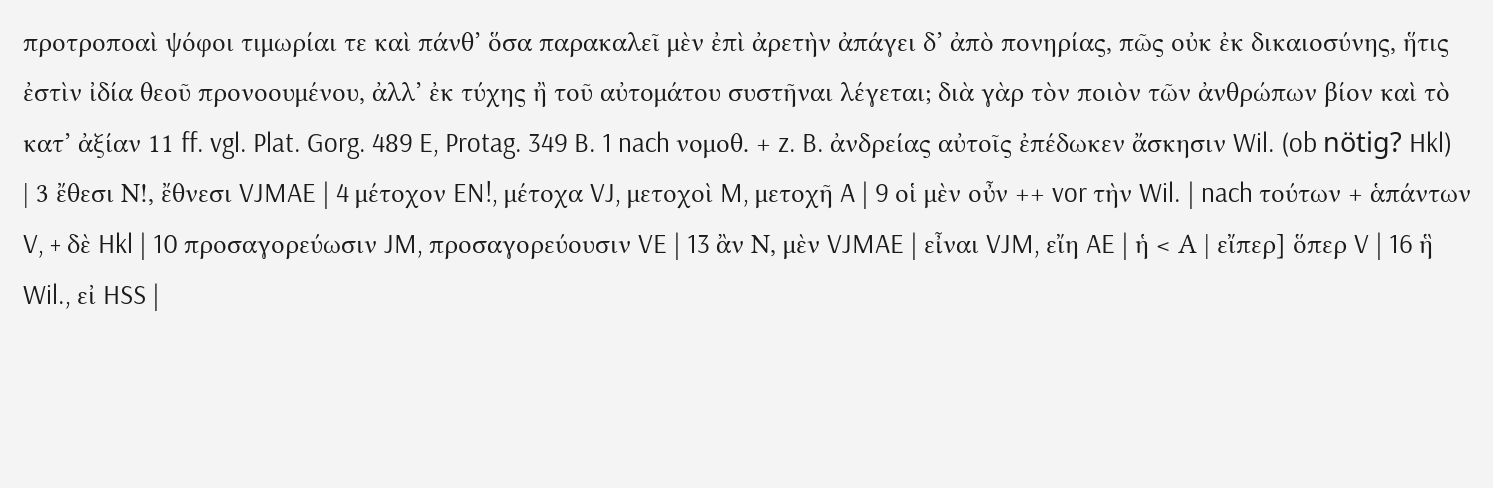προτροποαὶ ψόφοι τιμωρίαι τε καὶ πάνθ’ ὅσα παρακαλεῖ μὲν ἐπὶ ἀρετὴν ἀπάγει δ’ ἀπὸ πονηρίας, πῶς οὐκ ἐκ δικαιοσύνης, ἥτις ἐστὶν ἰδία θεοῦ προνοουμένου, ἀλλ’ ἐκ τύχης ἢ τοῦ αὐτομάτου συστῆναι λέγεται; διὰ γὰρ τὸν ποιὸν τῶν ἀνθρώπων βίον καὶ τὸ κατ’ ἀξίαν 11 ff. vgl. Plat. Gorg. 489 E, Protag. 349 B. 1 nach νομοθ. + z. B. ἀνδρείας αὐτοῖς ἐπέδωκεν ἄσκησιν Wil. (ob nötig? Hkl) | 3 ἔθεσι Ν!, ἔθνεσι VJMAE | 4 μέτοχον EN!, μέτοχα VJ, μετοχοὶ M, μετοχῆ A | 9 οἱ μὲν οὖν ++ vor τὴν Wil. | nach τούτων + ἁπάντων V, + δὲ Hkl | 10 προσαγορεύωσιν JM, προσαγορεύουσιν VE | 13 ἂν Ν, μὲν VJMAE | εἶναι VJM, εἴη AE | ἡ < Α | εἴπερ] ὅπερ V | 16 ἣ Wil., εἰ HSS |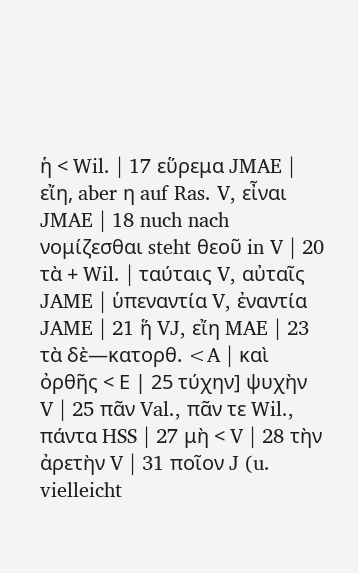ἡ < Wil. | 17 εὕρεμα JMAE | εἴη, aber η auf Ras. V, εἶναι JMAE | 18 nuch nach νομίζεσθαι steht θεοῦ in V | 20 τὰ + Wil. | ταύταις V, αὐταῖς JAME | ὑπεναντία V, ἐναντία JAME | 21 ἥ VJ, εἴη MAE | 23 τὰ δὲ—κατορθ. <A | καὶ ὀρθῆς < Ε | 25 τύχην] ψυχὴν V | 25 πᾶν Val., πᾶν τε Wil., πάντα HSS | 27 μὴ < V | 28 τὴν ἀρετὴν V | 31 ποῖον J (u. vielleicht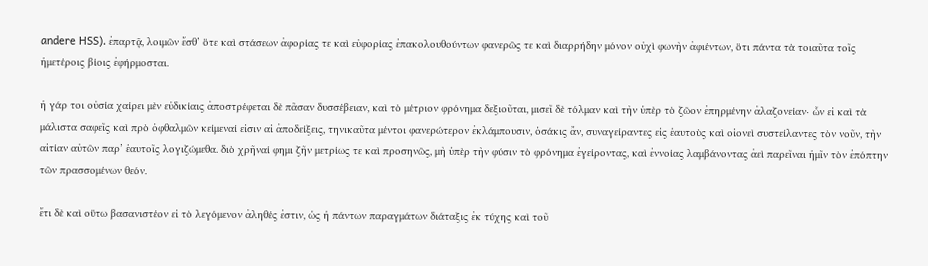andere HSS). ἐπαρτᾷ, λοιμῶν ἔσθ’ ὅτε καὶ στάσεων ἀφορίας τε καὶ εὐφορίας ἐπακολουθούντων φανερῶς τε καὶ διαρρήδην μόνον οὐχὶ φωνὴν ἀφιέντων, ὅτι πάντα τὰ τοιαῦτα τοῖς ἡμετέροις βίοις ἐφήρμοσται.

ἡ γάρ τοι οὐσία χαίρει μὲν εὐδικίαις ἀποστρέφεται δὲ πᾶσαν δυσσέβειαν, καὶ τὸ μέτριον φρόνημα δεξιοῦται, μισεῖ δὲ τόλμαν καὶ τὴν ὑπὲρ τὸ ζῶον ἐπηρμένην ἀλαζονείαν· ὧν εἰ καὶ τὰ μάλιστα σαφεῖς καὶ πρὸ ὀφθαλμῶν κείμεναί εἰσιν αἱ ἀποδείξεις, τηνικαῦτα μέντοι φανερώτερον ἐκλάμπουσιν, ὁσάκις ἄν, συναγείραντες εἰς ἑαυτοὺς καὶ οἱονεὶ συστείλαντες τὸν νοῦν, τὴν αἰτίαν αὐτῶν παρ’ ἑαυτοῖς λογιζώμεθα. διὸ χρῆναί φημι ζῆν μετρίως τε καὶ προσηνῶς, μὴ ὑπὲρ τὴν φύσιν τὸ φρόνημα ἐγείροντας, καὶ ἐννοίας λαμβάνοντας ἀεὶ παρεῖναι ἡμῖν τὸν ἐπόπτην τῶν πρασσομένων θεόν.

ἔτι δὲ καὶ οὕτω βασανιστέον εἰ τὸ λεγόμενον ἀληθές ἐστιν, ὡς ἡ πάντων παραγμάτων διάταξις ἐκ τύχης καὶ τοῦ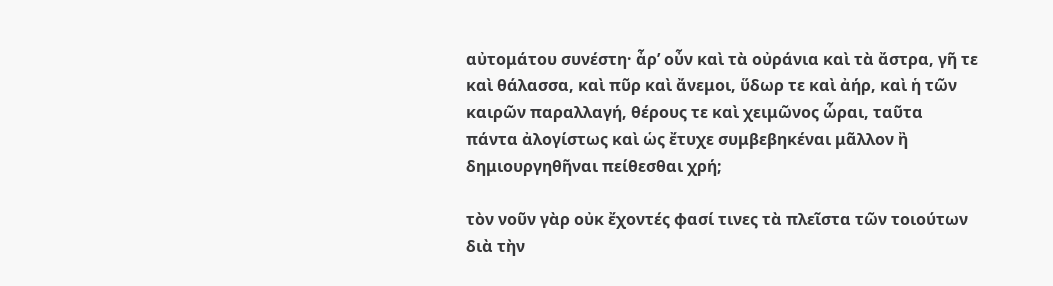αὐτομάτου συνέστη· ἆρ’ οὖν καὶ τὰ οὐράνια καὶ τὰ ἄστρα, γῆ τε καὶ θάλασσα, καὶ πῦρ καὶ ἄνεμοι, ὕδωρ τε καὶ ἀήρ, καὶ ἡ τῶν καιρῶν παραλλαγή, θέρους τε καὶ χειμῶνος ὧραι, ταῦτα πάντα ἀλογίστως καὶ ὡς ἔτυχε συμβεβηκέναι μᾶλλον ἢ δημιουργηθῆναι πείθεσθαι χρή;

τὸν νοῦν γὰρ οὐκ ἔχοντές φασί τινες τὰ πλεῖστα τῶν τοιούτων διὰ τὴν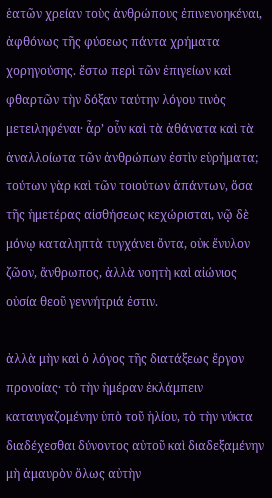ἑατῶν χρείαν τοὺς ἀνθρώπους ἐπινενοηκέναι, ἀφθόνως τῆς φύσεως πάντα χρήματα χορηγούσης. ἔστω περὶ τῶν ἐπιγείων καὶ φθαρτῶν τὴν δόξαν ταύτην λόγου τινὸς μετειληφέναι· ἆρ’ οὖν καὶ τὰ ἀθάνατα καὶ τὰ ἀναλλοίωτα τῶν ἀνθρώπων ἐστὶν εὑρήματα; τούτων γὰρ καὶ τῶν τοιούτων ἁπάντων, ὅσα τῆς ἡμετέρας αἰσθήσεως κεχώρισται, νῷ δὲ μόνῳ καταληπτὰ τυγχάνει ὄντα, οὐκ ἔνυλον ζῶον, ἄνθρωπος, ἀλλὰ νοητὴ καὶ αἰώνιος οὐσία θεοῦ γεννήτριά ἐστιν.

ἀλλὰ μὴν καὶ ὁ λόγος τῆς διατάξεως ἔργον προνοίας· τὸ τὴν ἡμέραν ἐκλάμπειν καταυγαζομένην ὑπὸ τοῦ ἡλίου, τὸ τὴν νύκτα διαδέχεσθαι δύνοντος αὐτοῦ καὶ διαδεξαμένην μὴ ἀμαυρὸν ὅλως αὐτὴν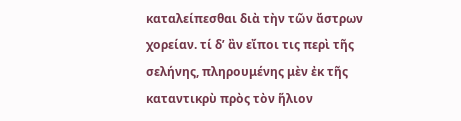καταλείπεσθαι διὰ τὴν τῶν ἄστρων χορείαν. τί δ’ ἂν εἴποι τις περὶ τῆς σελήνης, πληρουμένης μὲν ἐκ τῆς καταντικρὺ πρὸς τὸν ἥλιον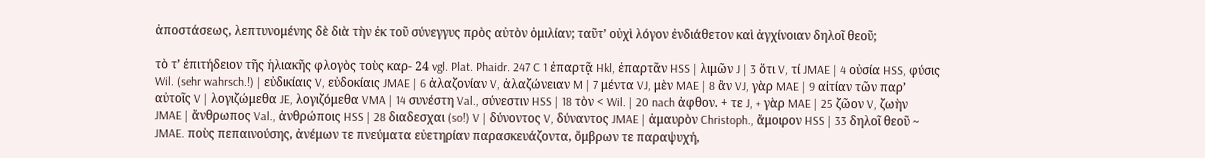ἀποστάσεως, λεπτυνομένης δὲ διὰ τὴν ἐκ τοῦ σύνεγγυς πρὸς αὐτὸν ὁμιλίαν; ταῦτ’ οὐχὶ λόγον ἐνδιάθετον καὶ ἀγχίνοιαν δηλοῖ θεοῦ;

τὸ τ’ ἐπιτήδειον τῆς ἡλιακῆς φλογὸς τοὺς καρ- 24 vgl. Plat. Phaidr. 247 C 1 ἐπαρτᾷ Hkl, ἐπαρτᾶν HSS | λιμῶν J | 3 ὅτι V, τί JMAE | 4 οὐσία HSS, φύσις Wil. (sehr wahrsch.!) | εὐδικίαις V, εὐδοκίαις JMAE | 6 ἀλαζονίαν V, ἀλαζώνειαν M | 7 μέντα VJ, μὲν MAE | 8 ἂν VJ, γὰρ MAE | 9 αἰτίαν τῶν παρ’ αὐτοῖς V | λογιζώμεθα JE, λογιζόμεθα VMA | 14 συνέστη Val., σύνεστιν HSS | 18 τὸν < Wil. | 20 nach ἀφθον. + τε J, + γὰρ MAE | 25 ζῶον V, ζωὴν JMAE | ἄνθρωπος Val., ἀνθρώποις HSS | 28 διαδεσχαι (so!) V | δύνοντος V, δύναντος JMAE | ἀμαυρὸν Christoph., ἄμοιρον HSS | 33 δηλοῖ θεοῦ ~ JMAE. ποὺς πεπαινούσης, ἀνέμων τε πνεύματα εὐετηρίαν παρασκευάζοντα, ὄμβρων τε παραψυχή,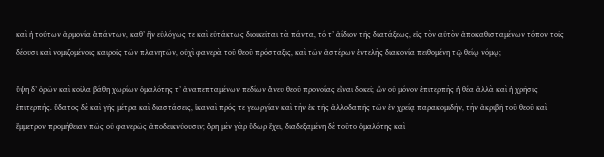καὶ ἡ τούτων ἀρμονία ἁπάντων, καθ’ ἣν εὐλόγως τε καὶ εὐτάκτως διοικεῖται τὰ πάντα, τό τ’ ἀίδιον τῆς διατάξεως, εἰς τὸν αὐτὸν ἀποκαθισταμένων τόπον τοῖς δέουσι καὶ νομιζομένοις καιροῖς τῶν πλανητῶν, οὐχὶ φανερὰ τοῦ θεοῦ πρόσταξις, καὶ τῶν ἀστέρων ἐντελὴς διακονία πειθομένη τῷ θείῳ νόμῳ;

ὕψη δ’ ὀρῶν καὶ κοῖλα βάθη χωρίων ὁμαλότης τ’ ἀναπεπταμένων πεδίων ἄνευ θεοῦ προνοίας εἶναι δοκεῖ; ὧν οὐ μόνον ἐπιτερπὴς ἡ θέα ἀλλὰ καὶ ἡ χρῆσις ἐπιτερπής. ὕδατος δὲ καὶ γῆς μέτρα καὶ διαστάσεις, ἱκαναὶ πρός τε γεωργίαν καὶ τὴν ἐκ τῆς ἀλλοδαπῆς τῶν ἐν χρείᾳ παρακομιδήν, τὴν ἀκριβῆ τοῦ θεοῦ καὶ ἔμμετρον προμήθειαν πῶς οὐ φανερῶς ἀποδεικνύουσιν; ὄρη μὲν γὰρ ὕδωρ ἔχει, διαδεξαμένη δὲ τοῦτο ὁμαλότης καὶ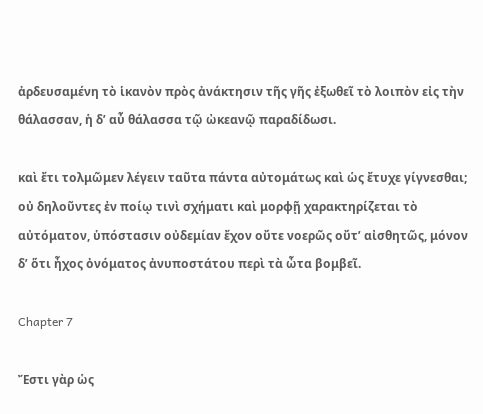ἀρδευσαμένη τὸ ἱκανὸν πρὸς ἀνάκτησιν τῆς γῆς ἐξωθεῖ τὸ λοιπὸν εἰς τὴν θάλασσαν, ἡ δ’ αὖ θάλασσα τῷ ὠκεανῷ παραδίδωσι.

καὶ ἔτι τολμῶμεν λέγειν ταῦτα πάντα αὐτομάτως καὶ ὡς ἔτυχε γίγνεσθαι; οὐ δηλοῦντες ἐν ποίῳ τινὶ σχήματι καὶ μορφῇ χαρακτηρίζεται τὸ αὐτόματον, ὑπόστασιν οὐδεμίαν ἔχον οὔτε νοερῶς οὔτ’ αἰσθητῶς, μόνον δ’ ὅτι ἦχος ὀνόματος ἀνυποστάτου περὶ τὰ ὦτα βομβεῖ.

Chapter 7

Ἔστι γὰρ ὡς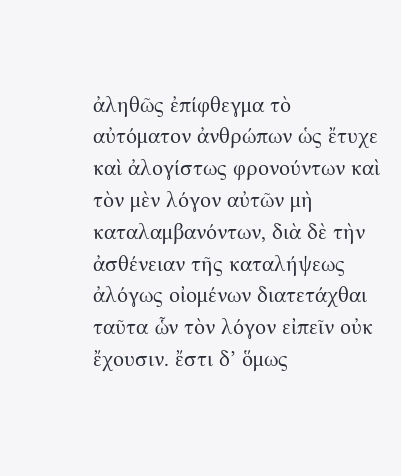ἀληθῶς ἐπίφθεγμα τὸ αὐτόματον ἀνθρώπων ὡς ἔτυχε καὶ ἀλογίστως φρονούντων καὶ τὸν μὲν λόγον αὐτῶν μὴ καταλαμβανόντων, διὰ δὲ τὴν ἀσθένειαν τῆς καταλήψεως ἀλόγως οἰομένων διατετάχθαι ταῦτα ὧν τὸν λόγον εἰπεῖν οὐκ ἔχουσιν. ἔστι δ’ ὅμως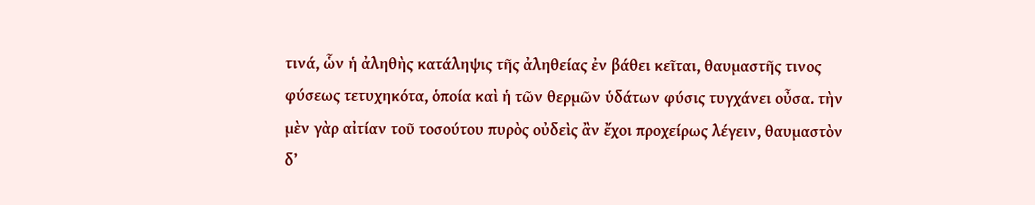τινά, ὧν ἡ ἀληθὴς κατάληψις τῆς ἀληθείας ἐν βάθει κεῖται, θαυμαστῆς τινος φύσεως τετυχηκότα, ὁποία καὶ ἡ τῶν θερμῶν ὑδάτων φύσις τυγχάνει οὖσα. τὴν μὲν γὰρ αἰτίαν τοῦ τοσούτου πυρὸς οὐδεὶς ἂν ἔχοι προχείρως λέγειν, θαυμαστὸν δ’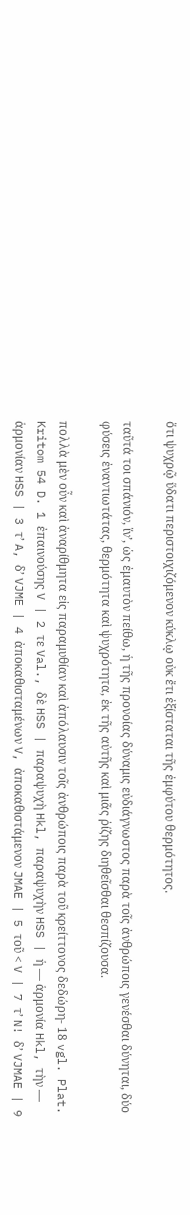ὅτι ψυχρῷ ὕδατι περιστοιχιζόμενον κύκλῳ οὐκ ἔτι ἐξίσταται τῆς ἐμφύτου θερμότητος.

ταῦτά τοι σπάνιόν, ἵν’, ὡς ἐμαυτὸν πείθω, ἡ τῆς προνοίας δύναμις εὐδιάγνωστος παρὰ τοῖς ἀνθρώποις γενέσθαι δύνηται, δύο φύσεις ἐναντιωτάτας, θερμότητα καὶ ψυχρότητα, ἐκ τῆς αὐτῆς καὶ μιᾶς ῥίζης διηθεῖσθαι θεσπίζουσα.

πολλὰ μὲν οὖν καὶ ἀναρίθμητα εἰς παραμυθίαν καὶ ἀπόλαυσιν τοῖς ἀνθρώποις παρὰ τοῦ κρείττονος δεδώρη- 18 vgl. Plat. Kritom 54 D. 1 ἐπαινούσης V | 2 τε Val., δὲ HSS | παραψυχὴ Hkl, παραψυχὴν HSS | ἡ — ἁρμονία Hkl, τὴν — ἁρμονίαν HSS | 3 τ’ A, δ’ VJME | 4 ἀποκαθισταμένων V, ἀποκαθιστάμενον JMAE | 5 τοῦ < V | 7 τ’ N! δ’ VJMAE | 9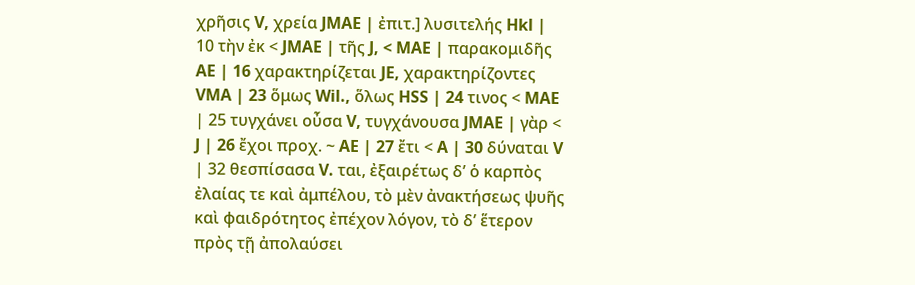χρῆσις V, χρεία JMAE | ἐπιτ.] λυσιτελής Hkl | 10 τὴν ἐκ < JMAE | τῆς J, < MAE | παρακομιδῆς AE | 16 χαρακτηρίζεται JE, χαρακτηρίζοντες VMA | 23 ὅμως Wil., ὅλως HSS | 24 τινος < MAE | 25 τυγχάνει οὖσα V, τυγχάνουσα JMAE | γὰρ < J | 26 ἔχοι προχ. ~ AE | 27 ἔτι < A | 30 δύναται V | 32 θεσπίσασα V. ται, ἐξαιρέτως δ’ ὁ καρπὸς ἐλαίας τε καὶ ἀμπέλου, τὸ μὲν ἀνακτήσεως ψυῆς καὶ φαιδρότητος ἐπέχον λόγον, τὸ δ’ ἕτερον πρὸς τῇ ἀπολαύσει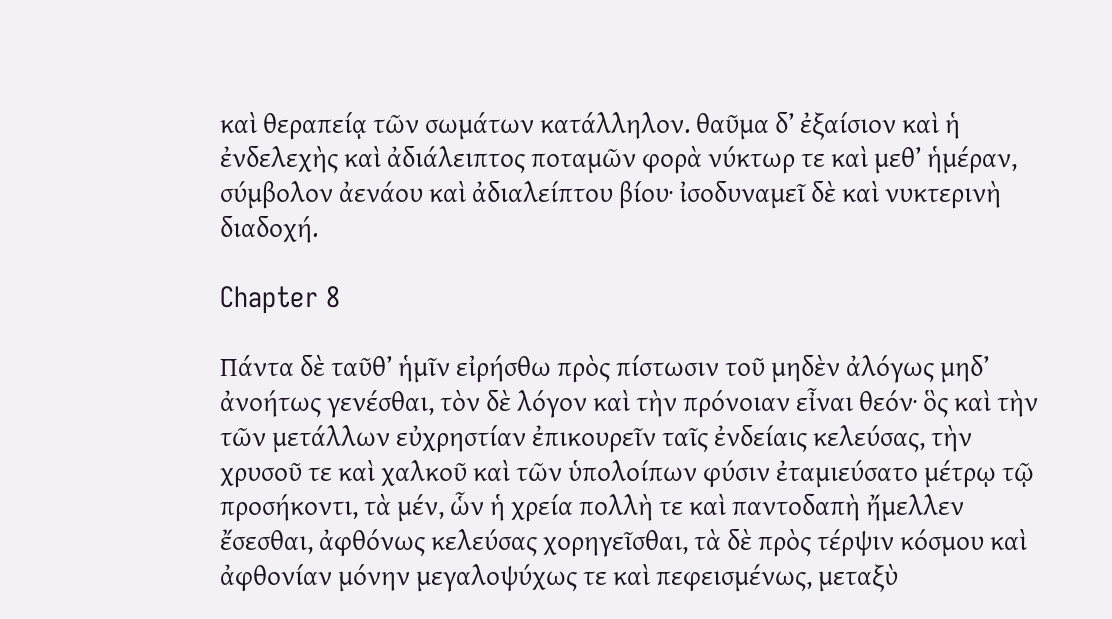καὶ θεραπείᾳ τῶν σωμάτων κατάλληλον. θαῦμα δ’ ἐξαίσιον καὶ ἡ ἐνδελεχὴς καὶ ἀδιάλειπτος ποταμῶν φορὰ νύκτωρ τε καὶ μεθ’ ἡμέραν, σύμβολον ἀενάου καὶ ἀδιαλείπτου βίου· ἰσοδυναμεῖ δὲ καὶ νυκτερινὴ διαδοχή.

Chapter 8

Πάντα δὲ ταῦθ’ ἡμῖν εἰρήσθω πρὸς πίστωσιν τοῦ μηδὲν ἀλόγως μηδ’ ἀνοήτως γενέσθαι, τὸν δὲ λόγον καὶ τὴν πρόνοιαν εἶναι θεόν· ὃς καὶ τὴν τῶν μετάλλων εὐχρηστίαν ἐπικουρεῖν ταῖς ἐνδείαις κελεύσας, τὴν χρυσοῦ τε καὶ χαλκοῦ καὶ τῶν ὑπολοίπων φύσιν ἐταμιεύσατο μέτρῳ τῷ προσήκοντι, τὰ μέν, ὧν ἡ χρεία πολλὴ τε καὶ παντοδαπὴ ἤμελλεν ἔσεσθαι, ἀφθόνως κελεύσας χορηγεῖσθαι, τὰ δὲ πρὸς τέρψιν κόσμου καὶ ἀφθονίαν μόνην μεγαλοψύχως τε καὶ πεφεισμένως, μεταξὺ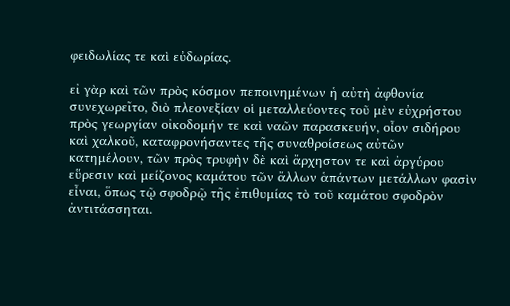φειδωλίας τε καὶ εὐδωρίας.

εἰ γὰρ καὶ τῶν πρὸς κόσμον πεποινημένων ἡ αὐτὴ ἀφθονία συνεχωρεῖτο, διὸ πλεονεξίαν οἱ μεταλλεύοντες τοῦ μὲν εὐχρήστου πρὸς γεωργίαν οἰκοδομήν τε καὶ ναῶν παρασκευήν, οἶον σιδήρου καὶ χαλκοῦ, καταφρονήσαντες τῆς συναθροίσεως αὐτῶν κατημέλουν, τῶν πρὸς τρυφὴν δὲ καὶ ἄρχηστον τε καὶ ἀργύρου εὕρεσιν καὶ μείζονος καμάτου τῶν ἄλλων ἁπάντων μετάλλων φασὶν εἶναι, ὅπως τῷ σφοδρῷ τῆς ἐπιθυμίας τὸ τοῦ καμάτου σφοδρὸν ἀντιτάσσηται.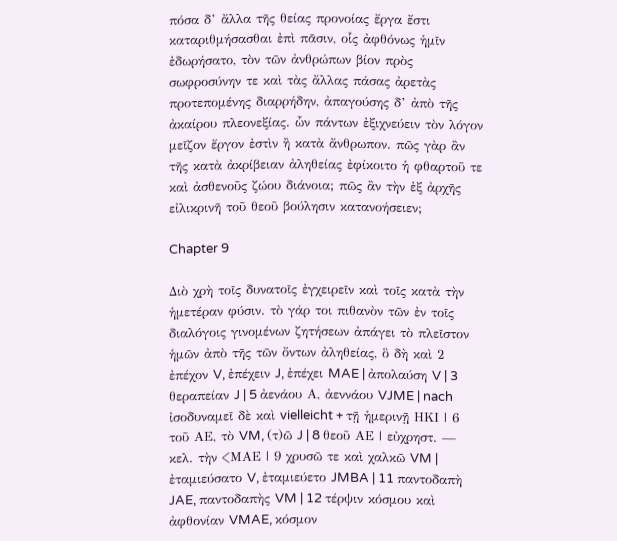πόσα δ’ ἄλλα τῆς θείας προνοίας ἔργα ἔστι καταριθμήσασθαι ἐπὶ πᾶσιν, οἷς ἀφθόνως ἡμῖν ἐδωρήσατο, τὸν τῶν ἀνθρώπων βίον πρὸς σωφροσύνην τε καὶ τὰς ἄλλας πάσας ἀρετὰς προτεπομένης διαρρήδην, ἀπαγούσης δ’ ἀπὸ τῆς ἀκαίρου πλεονεξίας. ὧν πάντων ἐξιχνεύειν τὸν λόγον μεῖζον ἔργον ἐστὶν ἢ κατὰ ἄνθρωπον. πῶς γὰρ ἂν τῆς κατὰ ἀκρίβειαν ἀληθείας ἐφίκοιτο ἡ φθαρτοῦ τε καὶ ἀσθενοῦς ζώου διάνοια; πῶς ἂν τὴν ἐξ ἀρχῆς εἰλικρινῆ τοῦ θεοῦ βούλησιν κατανοήσειεν;

Chapter 9

Διὸ χρὴ τοῖς δυνατοῖς ἐγχειρεῖν καὶ τοῖς κατὰ τὴν ἡμετέραν φύσιν. τὸ γάρ τοι πιθανὸν τῶν ἐν τοῖς διαλόγοις γινομένων ζητήσεων ἀπάγει τὸ πλεῖστον ἡμῶν ἀπὸ τῆς τῶν ὄντων ἀληθείας, ὃ δὴ καὶ 2 ἐπέχον V, ἐπέχειν J, ἐπέχει MAE | ἀπολαύση V | 3 θεραπείαν J | 5 ἀενάου Α, ἀεννάου VJME | nach ἰσοδυναμεῖ δὲ καὶ vielleicht + τῇ ἡμερινῇ ΗΚΙ | 6 τοῦ ΑΕ, τὸ VM, (τ)ῶ J | 8 θεοῦ ΑΕ | εὐχρηστ. — κελ. τὴν <ΜΑΕ | 9 χρυσῶ τε καὶ χαλκῶ VM | ἐταμιεύσατο V, ἐταμιεύετο JMBA | 11 παντοδαπὴ JAE, παντοδαπὴς VM | 12 τέρψιν κόσμου καὶ ἀφθονίαν VMAE, κόσμον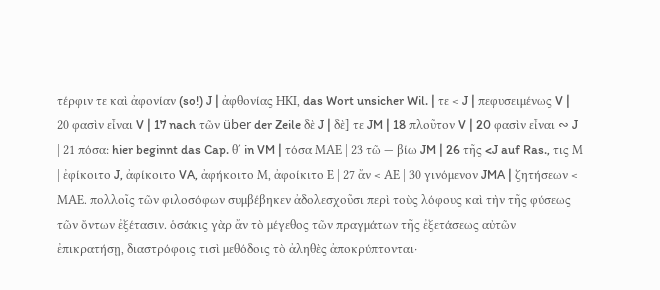τέρφιν τε καὶ ἀφονίαν (so!) J | ἀφθονίας ΗΚΙ, das Wort unsicher Wil. | τε < J | πεφυσειμένως V | 20 φασὶν εἶναι V | 17 nach τῶν über der Zeile δὲ J | δὲ] τε JM | 18 πλοῦτον V | 20 φασὶν εἶναι ∾ J | 21 πόσα: hier beginnt das Cap. θ΄ in VM | τόσα ΜΑΕ | 23 τῶ — βίω JM | 26 τῆς <J auf Ras., τις Μ | ἐφίκοιτο J, ἀφίκοιτο VA, ἀφήκοιτο Μ, ἀφοίκιτο Ε | 27 ἄν < ΑΕ | 30 γινόμενον JMA | ζητήσεων < ΜΑΕ. πολλοῖς τῶν φιλοσόφων συμβέβηκεν ἀδολεσχοῦσι περὶ τοὺς λόφους καὶ τὴν τῆς φύσεως τῶν ὄντων ἐξέτασιν. ὁσάκις γὰρ ἄν τὸ μέγεθος τῶν πραγμάτων τῆς ἐξετάσεως αὐτῶν ἐπικρατήσῃ, διαστρόφοις τισὶ μεθόδοις τὸ ἀληθὲς ἀποκρύπτονται·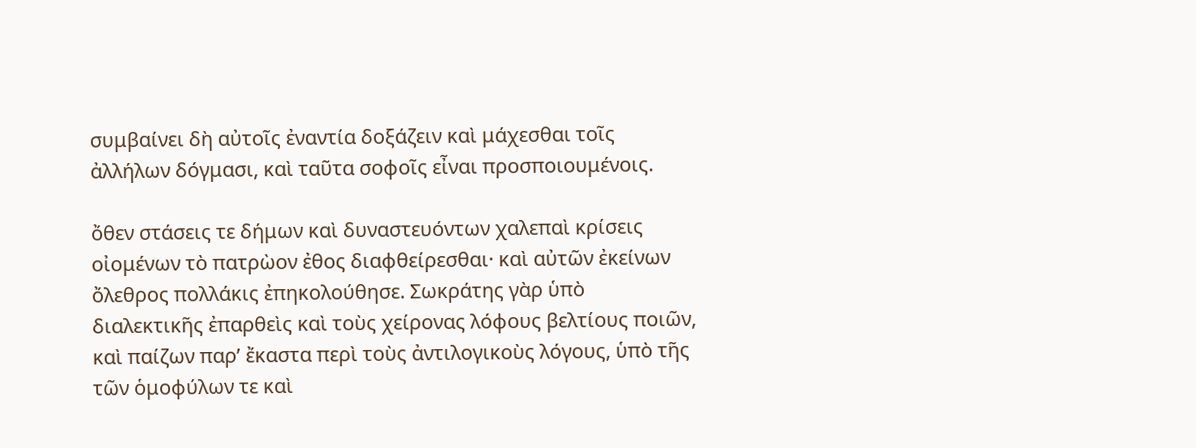συμβαίνει δὴ αὐτοῖς ἐναντία δοξάζειν καὶ μάχεσθαι τοῖς ἀλλήλων δόγμασι, καὶ ταῦτα σοφοῖς εἶναι προσποιουμένοις.

ὄθεν στάσεις τε δήμων καὶ δυναστευόντων χαλεπαὶ κρίσεις οἰομένων τὸ πατρὼον ἐθος διαφθείρεσθαι· καὶ αὐτῶν ἐκείνων ὄλεθρος πολλάκις ἐπηκολούθησε. Σωκράτης γὰρ ὑπὸ διαλεκτικῆς ἐπαρθεὶς καὶ τοὺς χείρονας λόφους βελτίους ποιῶν, καὶ παίζων παρ’ ἔκαστα περὶ τοὺς ἀντιλογικοὺς λόγους, ὑπὸ τῆς τῶν ὁμοφύλων τε καὶ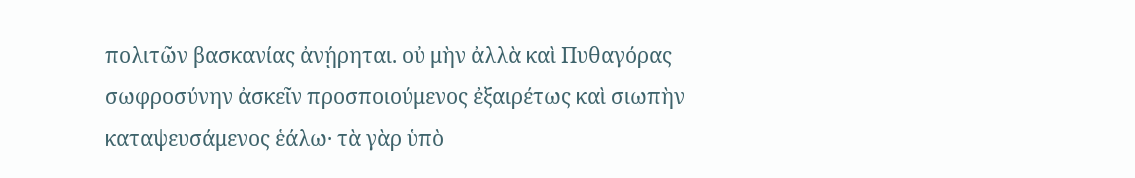πολιτῶν βασκανίας ἀνῄρηται. οὐ μὴν ἀλλὰ καὶ Πυθαγόρας σωφροσύνην ἀσκεῖν προσποιούμενος ἐξαιρέτως καὶ σιωπὴν καταψευσάμενος ἑάλω· τὰ γὰρ ὑπὸ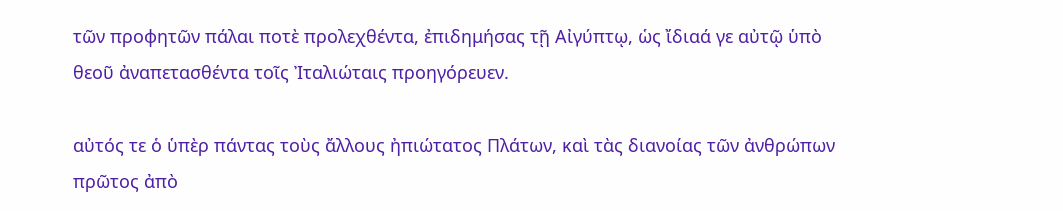τῶν προφητῶν πάλαι ποτὲ προλεχθέντα, ἐπιδημήσας τῇ Αἰγύπτῳ, ὡς ἴδιαά γε αὐτῷ ὑπὸ θεοῦ ἀναπετασθέντα τοῖς Ἰταλιώταις προηγόρευεν.

αὐτός τε ὁ ὑπὲρ πάντας τοὺς ἄλλους ἠπιώτατος Πλάτων, καὶ τὰς διανοίας τῶν ἀνθρώπων πρῶτος ἀπὸ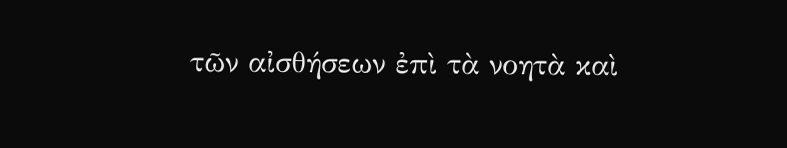τῶν αἰσθήσεων ἐπὶ τὰ νοητὰ καὶ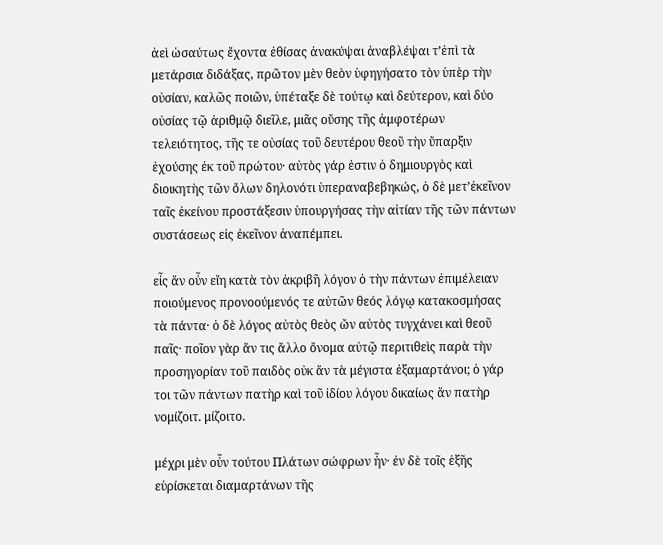ἀεὶ ὡσαύτως ἔχοντα ἐθίσας ἀνακύψαι ἀναβλέψαι τ’ἐπὶ τὰ μετάρσια διδάξας, πρῶτον μὲν θεὸν ὑφηγήσατο τὸν ὑπὲρ τὴν οὐσίαν, καλῶς ποιῶν, ὑπέταξε δὲ τούτῳ καὶ δεύτερον, καὶ δύο οὐσίας τῷ ἀριθμῷ διεῖλε, μιᾶς οὔσης τῆς ἀμφοτέρων τελειότητος, τῆς τε οὐσίας τοῦ δευτέρου θεοῦ τὴν ὔπαρξιν ἐχούσης ἐκ τοῦ πρώτου· αὐτὸς γάρ ἐστιν ὁ δημιουργὸς καὶ διοικητὴς τῶν ὄλων δηλονότι ὑπεραναβεβηκώς, ὁ δὲ μετ’ἐκεῖνον ταῖς ἐκείνου προστάξεσιν ὑπουργήσας τὴν αἰτίαν τῆς τῶν πάντων συστάσεως εἰς ἐκεῖνον ἀναπέμπει.

εἶς ἄν οὖν εἴη κατὰ τὸν ἀκριβῆ λόγον ὁ τὴν πάντων ἐπιμέλειαν ποιούμενος προνοούμενός τε αὐτῶν θεός λόγῳ κατακοσμήσας τὰ πάντα· ὁ δὲ λόγος αὐτὸς θεὸς ὤν αὐτὸς τυγχάνει καὶ θεοῦ παῖς· ποῖον γὰρ ἄν τις ἄλλο ὄνομα αὐτῷ περιτιθεὶς παρὰ τὴν προσηγορίαν τοῦ παιδὸς οὐκ ἄν τὰ μέγιστα ἐξαμαρτάνοι; ὁ γάρ τοι τῶν πάντων πατὴρ καὶ τοῦ ἰδίου λόγου δικαίως ἄν πατὴρ νομίζοιτ. μίζοιτο.

μέχρι μὲν οὖν τούτου Πλάτων σώφρων ἦν· ἐν δὲ τοῖς ἑξῆς εὑρίσκεται διαμαρτάνων τῆς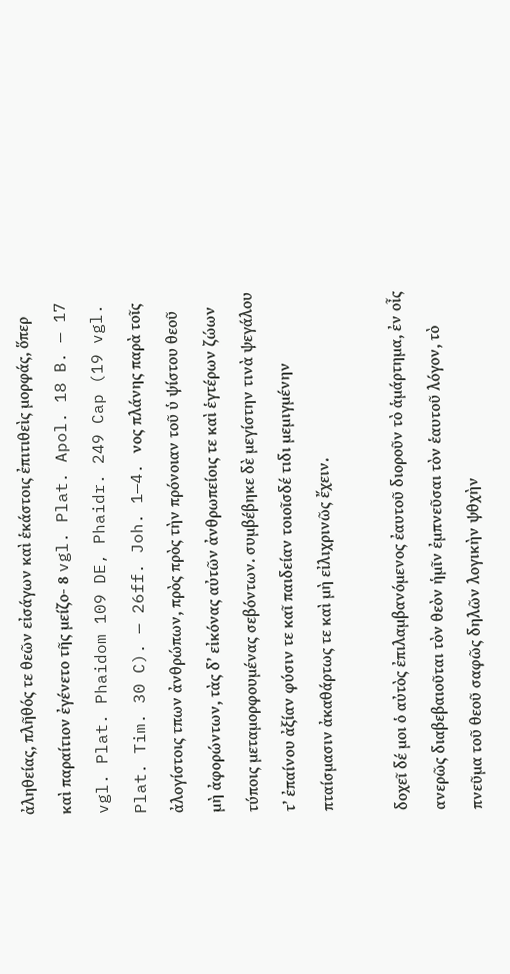ἀληθείας, πλῆθός τε θεῶν εἰσάγων καὶ ἑκάστοις ἐπιτιθεὶς μορφάς, ὅπερ καὶ παραίτιον ἐγένετο τῆς μείζο- 8 vgl. Plat. Apol. 18 B. — 17 vgl. Plat. Phaidom 109 DE, Phaidr. 249 Cap (19 vgl. Plat. Tim. 30 C). — 26ff. Joh. 1—4. νος πλάνης παρὰ τοῖς ἀλογίστοις τπων ἀνθρώπων, πρὸς πρὸς τὴν πρόνοιαν τοῦ ὑ ψίστου θεοῦ μὴ ἀφορώντων, τὰς δ’ εἰκόνας αὐτῶν ἀνθρωπείοις τε καὶ ἑγτέρων ζώων τύποις μεταμορφουμένας σεβόντων. συμβέβηκε δὲ μεγίστην τινὰ ψεγάλου τ’ ἐπαίνου ἀξίαν φύσιν τε καῖ παιδείαν τοιοῖσδέ τιδι μεμιγμένην πταίσμασιν ἀκαθάρτως τε καὶ μὴ εἰλιχρινῶς ἔχειν.

δοχεῖ δέ μοι ὁ αὐτὸς ἐπιλαμβανόμενος ἐαυτοῦ διοροῦν τὸ ἁμάρτημα, ἐν οἶς ανερῶς διαβεβαιοῦται τὸν θεὸν ἡμῖν ἐμπνεῦσαι τὸν ἑαυτοῦ λόγον, τὸ πνεῦμα τοῦ θεοῦ σαφῶς δηλῶν λογικὴν ψθχὴν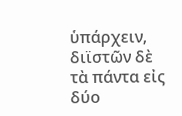ὑπάρχειν, διϊστῶν δὲ τὰ πάντα εἰς δύο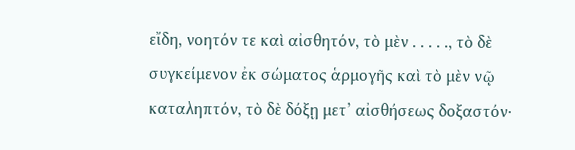εἴδη, νοητόν τε καὶ αἰσθητόν, τὸ μὲν . . . . ., τὸ δὲ συγκείμενον ἐκ σώματος ἁρμογῆς καὶ τὸ μὲν νῷ καταληπτόν, τὸ δὲ δόξῃ μετ’ αἰσθήσεως δοξαστόν·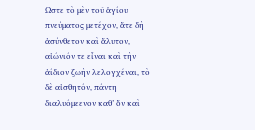Ωστε τὸ μὲν τοῦ ἁγίου πνεύματος μετέχον, ἄτε δὴ ἀσύνθετον καὶ ἄλυτον, αἰώνιόν τε εἶναι καὶ τὴν ἀίδιον ζωὴν λελογχέναι, τὸ δὲ αἰσθητόν, πάντη διαλυόμεενον καθ’ ὅν καὶ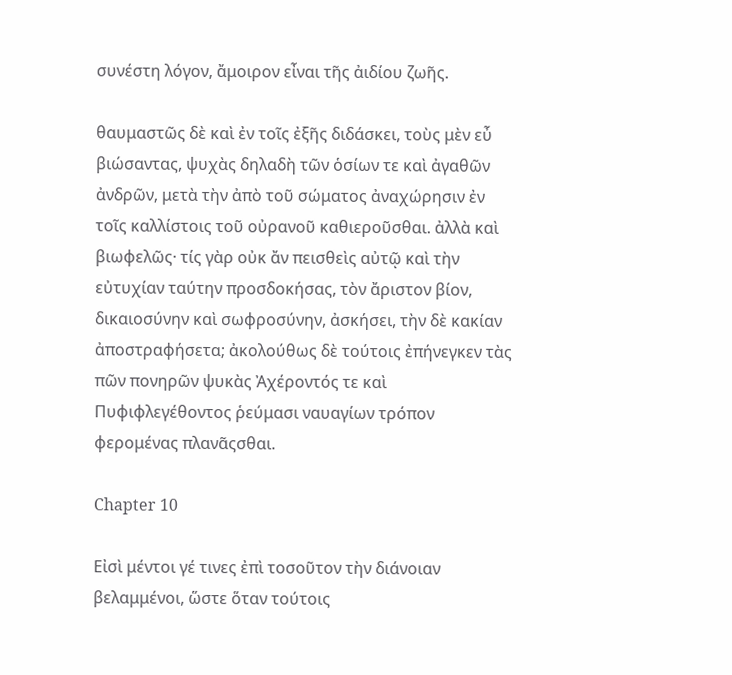συνέστη λόγον, ἄμοιρον εἶναι τῆς ἀιδίου ζωῆς.

θαυμαστῶς δὲ καὶ ἐν τοῖς ἐξῆς διδάσκει, τοὺς μὲν εὖ βιώσαντας, ψυχὰς δηλαδὴ τῶν ὁσίων τε καὶ ἀγαθῶν ἀνδρῶν, μετὰ τὴν ἀπὸ τοῦ σώματος ἀναχώρησιν ἐν τοῖς καλλίστοις τοῦ οὐρανοῦ καθιεροῦσθαι. ἀλλὰ καὶ βιωφελῶς· τίς γὰρ οὐκ ἄν πεισθεὶς αὐτῷ καὶ τὴν εὐτυχίαν ταύτην προσδοκήσας, τὸν ἄριστον βίον, δικαιοσύνην καὶ σωφροσύνην, ἀσκήσει, τὴν δὲ κακίαν ἀποστραφήσετα; ἀκολούθως δὲ τούτοις ἐπήνεγκεν τὰς πῶν πονηρῶν ψυκὰς Ἀχέροντός τε καὶ Πυφιφλεγέθοντος ῥεύμασι ναυαγίων τρόπον φερομένας πλανᾶςσθαι.

Chapter 10

Εἰσὶ μέντοι γέ τινες ἐπὶ τοσοῦτον τὴν διάνοιαν βελαμμένοι, ὥστε ὅταν τούτοις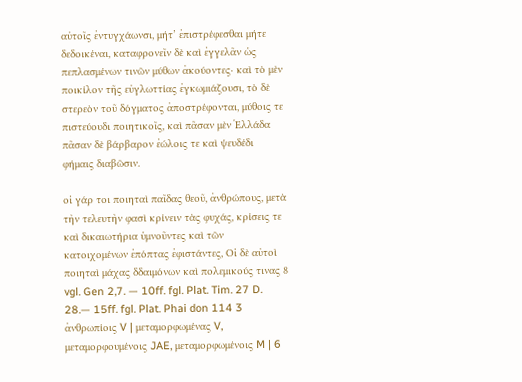αὐτοῖς ἐντυγχάωνσι, μήτ’ ἐπιστρέφεσθαι μήτε δεδοικέναι, καταφρονεῖν δὲ καὶ ἐγγελᾶν ὡς πεπλασμένων τινῶν μύθων ἀκούοντες· καὶ τὸ μὲν ποικίλον τῆς εὐγλωττίας ἐγκωμιάζουσι, τὸ δὲ στερεὸν τοῦ δόγματος ἀποστρέφονται, μύθοις τε πιστεύουδι ποιητικοῖς, καὶ πᾶσαν μὲν Ἑλλάδα πᾶσαν δὲ βάρβαρον ἐώλοις τε καὶ ψευδέδι φήμαις διαβῶσιν.

οἱ γάρ τοι ποιηταὶ παῖδας θεοῦ, ἀνθρώπους, μετὰ τὴν τελευτὴν φασὶ κρίνειν τὰς φυχάς, κρίσεις τε καὶ δικαιωτήρια ὑμνοῦντες καὶ τῶν κατοιχομένων ἐπόπτας ἐφιστάντες, Οἱ δὲ αὐτοὶ ποιηταὶ μάχας δδαιμόνων καὶ πολεμικούς τινας 8 vgl. Gen 2,7. — 10ff. fgl. Plat. Tim. 27 D. 28.— 15ff. fgl. Plat. Phai don 114 3 ἀνθρωπίοις V | μεταμορφωμένας V, μεταμορφουμένοις JAE, μεταμορφωμένοις M | 6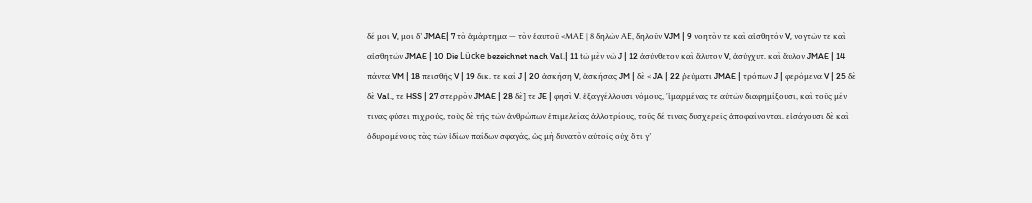δέ μοι V, μοι δ’ JMAE| 7 τὸ ἁμάρτημα — τὸν ἑαυτοῦ <ΜΑΕ | 8 δηλῶν ΑΕ, δηλοῦν VJM | 9 νοητὸν τε καὶ αἰσθητόν V, νογτῶν τε καὶ αἰσθητῶν JMAE | 10 Die Lücke bezeichnet nach Val.| 11 tῶ μὲν νῶ J | 12 ἀσύνθετον καὶ ἄλυτον V, ἀσύγχυτ. καὶ ἄυλον JMAE | 14 πάντα VM | 18 πεισθῆς V | 19 δικ. τε καί J | 20 ἀσκήση V, ἁσκήσας JM | δὲ < JA | 22 ῥεύματι JMAE | τρόπων J | φερόμενα V | 25 δὲ δὲ Val., τε HSS | 27 στερρὸν JMAE | 28 δὲ] τε JE | φησὶ V. ἐξαγγέλλουσι νόμους, 'ἱμαρμένας τε αὐτῶν διαφημίξουσι, καὶ τοῦς μέν τινας φύσει πιχρούς, τοὺς δὲ τῆς τῶν ἀνθρώπων ἐπιμελείας ἀλλοτρίους, τοῦς δέ τινας δυσχερεῖς ἀποφαίνονται. εἰσάγουσι δὲ καὶ ὁδυρομένους τὰς τῶν ἰδίων παίδων σφαγάς, ὡς μὴ δυνατὸν αὐτοῖς οὐχ ὄτι γ’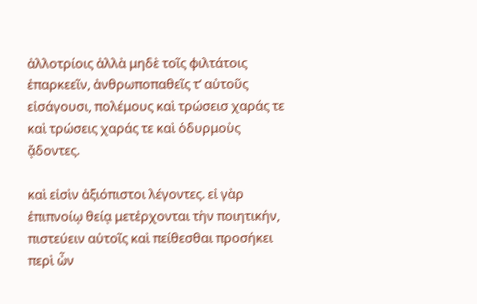ἀλλοτρίοις ἀλλὰ μηδὲ τοῖς φιλτάτοις ἐπαρκεεῖν, ἀνθρωποπαθεῖς τ’ αὐτοῦς εἰσάγουσι, πολέμους καὶ τρώσεισ χαράς τε καὶ τρώσεις χαράς τε καὶ ὁδυρμοὺς ᾄδοντες.

καὶ εἰσὶν ἀξιόπιστοι λέγοντες. εἰ γὰρ ἐπιπνοίῳ θείᾳ μετἐρχονται τὴν ποιητικήν, πιστεύειν αὐτοῖς καὶ πείθεσθαι προσήκει περὶ ὦν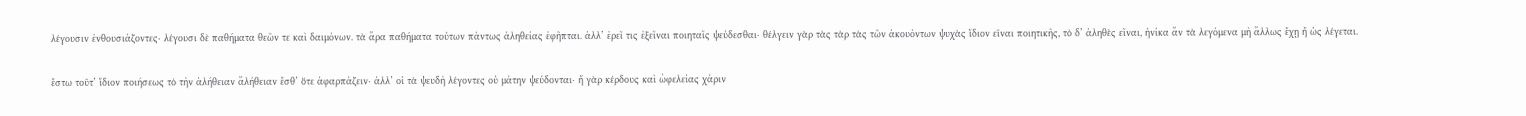λέγουσιν ἐνθουσιάζοντες· λέγουσι δὲ παθήματα θεῶν τε καὶ δαιμόνων. τὰ ἄρα παθήματα τούτων πάντως ἀληθείας ἐφῆπται. ἀλλ’ ἐρεῖ τις ἐξεῖναι ποιηταῖς ψεύδεσθαι· θέλγειν γὰρ τὰς τὰρ τὰς τῶν ἀκουόντων ψυχὰς ἴδιον εῑναι ποιητικῆς, τὸ δ’ ἀληθὲς εῖναι, ἡνίκα ἄν τὰ λεγόμενα μὴ ἄλλως ἔχῃ ἤ ὡς λέγεται.

ἔστω τοῦτ’ ἴδιον ποιήσεως τὸ τὴν ἀλήθειαν ἄλήθειαν ἔσθ’ ὅτε ἀφαρπάζειν· ἀλλ’ οἱ τὰ ψευδὴ λέγοντες οὐ μάτην ψεύδονται· ἤ γὰρ κέρδους καὶ ὠφελείας χάριν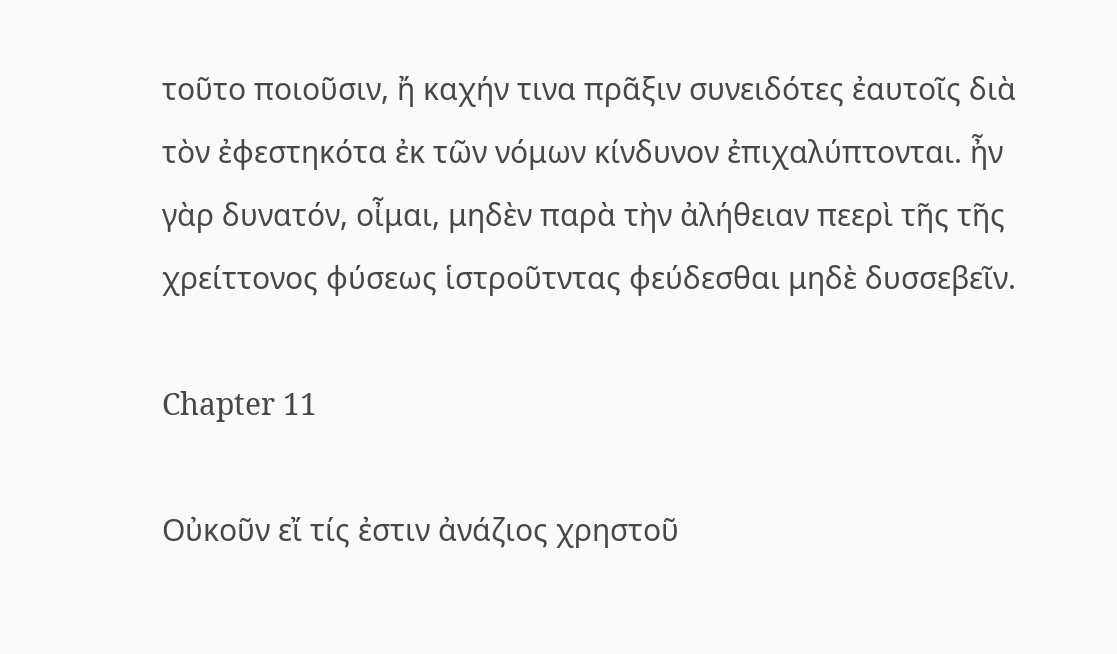τοῦτο ποιοῦσιν, ἤ καχήν τινα πρᾶξιν συνειδότες ἐαυτοῖς διὰ τὸν ἐφεστηκότα ἐκ τῶν νόμων κίνδυνον ἐπιχαλύπτονται. ἦν γὰρ δυνατόν, οἶμαι, μηδὲν παρὰ τὴν ἀλήθειαν πεερὶ τῆς τῆς χρείττονος φύσεως ἱστροῦτντας φεύδεσθαι μηδὲ δυσσεβεῖν.

Chapter 11

Οὐκοῦν εἴ τίς ἐστιν ἀνάζιος χρηστοῦ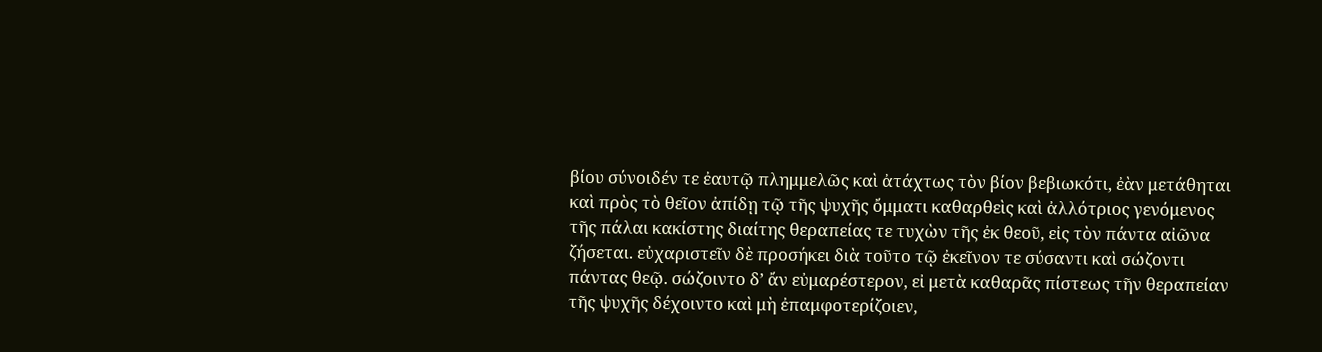βίου σύνοιδέν τε ἐαυτῷ πλημμελῶς καὶ ἀτάχτως τὸν βίον βεβιωκότι, ἐὰν μετάθηται καὶ πρὸς τὸ θεῖον ἀπίδῃ τῷ τῆς ψυχῆς ὄμματι καθαρθεὶς καὶ ἀλλότριος γενόμενος τῆς πάλαι κακίστης διαίτης θεραπείας τε τυχὼν τῆς ἐκ θεοῦ, εἰς τὸν πάντα αἰῶνα ζήσεται. εὐχαριστεῖν δὲ προσήκει διὰ τοῦτο τῷ ἐκεῖνον τε σύσαντι καὶ σώζοντι πάντας θεῷ. σώζοιντο δ’ ἄν εὐμαρέστερον, εἰ μετὰ καθαρᾶς πίστεως τῆν θεραπείαν τῆς ψυχῆς δέχοιντο καὶ μὴ ἐπαμφοτερίζοιεν,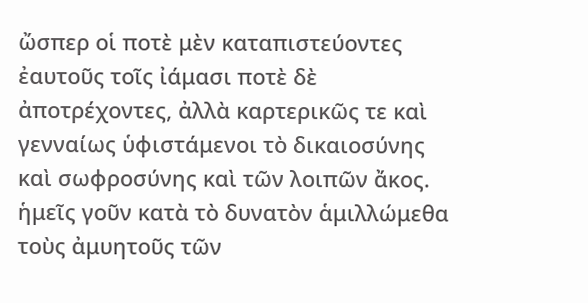ὤσπερ οἱ ποτὲ μὲν καταπιστεύοντες ἐαυτοῦς τοῖς ἰάμασι ποτὲ δὲ ἀποτρέχοντες, ἀλλὰ καρτερικῶς τε καὶ γενναίως ὑφιστάμενοι τὸ δικαιοσύνης καὶ σωφροσύνης καὶ τῶν λοιπῶν ἄκος. ἡμεῖς γοῦν κατὰ τὸ δυνατὸν ἁμιλλώμεθα τοὺς ἀμυητοῦς τῶν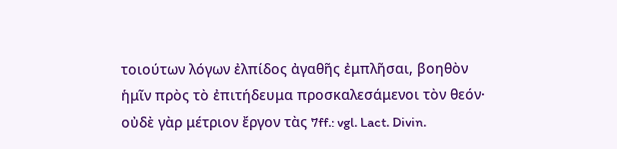τοιούτων λόγων ἐλπίδος ἀγαθῆς ἐμπλῆσαι, βοηθὸν ἡμῖν πρὸς τὸ ἐπιτήδευμα προσκαλεσάμενοι τὸν θεόν· οὐδὲ γὰρ μέτριον ἔργον τὰς 7ff.: vgl. Lact. Divin.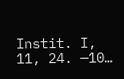Instit. I, 11, 24. —10…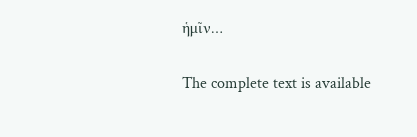ἡμῖν…

The complete text is available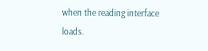when the reading interface loads.